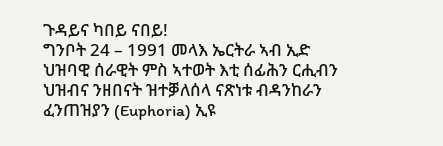ጉዳይና ካበይ ናበይ!
ግንቦት 24 – 1991 መላእ ኤርትራ ኣብ ኢድ ህዝባዊ ሰራዊት ምስ ኣተወት እቲ ሰፊሕን ርሒብን ህዝብና ንዘበናት ዝተቓለሰላ ናጽነቱ ብዳንከራን ፈንጠዝያን (Euphoria) ኢዩ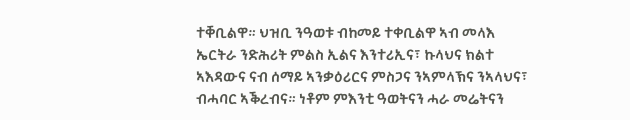ተቐቢልዋ። ህዝቢ ንዓወቱ ብከመይ ተቀቢልዋ ኣብ መላእ ኤርትራ ንድሕሪት ምልስ ኢልና እንተሪኢና፣ ኩላህና ክልተ ኣእዳውና ናብ ሰማይ ኣንቃዕሪርና ምስጋና ንኣምላኽና ንኣላህና፣ ብሓባር ኣቕረብና። ነቶም ምእንቲ ዓወትናን ሓራ መሬትናን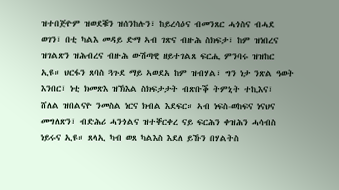ዝተበጅዮም ዝወደቑን ዝሰንከሉን፣ ከይረሳዕና ብመንጸር ሓጎስና ብሓደ ወገን፣ በቲ ካልእ መዳይ ድማ ኣብ ገጽና ብዙሕ ስክፍታ፣ ከም ዝነበረና ዝገልጽን ዝሕብረና ብዙሕ ውሽጣዊ ዘይተገልጸ ፍርሒ ምንባሩ ዝዝከር ኢዩ። ህርፋን ጸባስ ጓጉደ ማይ ኣወደአ ከም ዝብሃል፣ ግን ነታ ንጽል ዓወት እንበር፣ ነቲ ክመጽእ ዝኽእል ስክፍታታት ብጽቡቕ ትምኒት ተኪእና፣ ሸለል ዝበልናዮ ንመስል ነርና ክብል እደፍር። ኣብ ነፍስ-ወከፍና ነናህና መግለጽን፣ ብድሕሪ ሓንጎልና ዝተቐርቀረ ናይ ፍርሕን ቀዝሕን ሓሳብስ ነይሩና ኢዩ። ጸላኢ ካብ ወጸ ካልእስ እደለ ይኹን በሃልትስ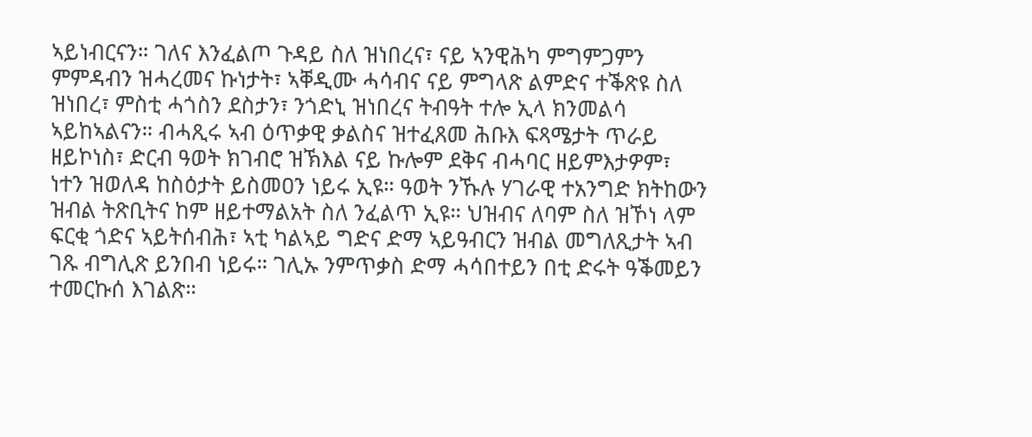ኣይነብርናን። ገለና እንፈልጦ ጉዳይ ስለ ዝነበረና፣ ናይ ኣንዊሕካ ምግምጋምን ምምዳብን ዝሓረመና ኩነታት፣ ኣቐዲሙ ሓሳብና ናይ ምግላጽ ልምድና ተቕጽዩ ስለ ዝነበረ፣ ምስቲ ሓጎስን ደስታን፣ ንጎድኒ ዝነበረና ትብዓት ተሎ ኢላ ክንመልሳ ኣይከኣልናን። ብሓጺሩ ኣብ ዕጥቃዊ ቃልስና ዝተፈጸመ ሕቡእ ፍጻሜታት ጥራይ ዘይኮነስ፣ ድርብ ዓወት ክገብሮ ዝኽእል ናይ ኩሎም ደቅና ብሓባር ዘይምእታዎም፣ ነተን ዝወለዳ ከስዕታት ይስመዐን ነይሩ ኢዩ። ዓወት ንኹሉ ሃገራዊ ተአንግድ ክትከውን ዝብል ትጽቢትና ከም ዘይተማልአት ስለ ንፈልጥ ኢዩ። ህዝብና ለባም ስለ ዝኾነ ላም ፍርቂ ጎድና ኣይትሰብሕ፣ ኣቲ ካልኣይ ግድና ድማ ኣይዓብርን ዝብል መግለጺታት ኣብ ገጹ ብግሊጽ ይንበብ ነይሩ። ገሊኡ ንምጥቃስ ድማ ሓሳበተይን በቲ ድሩት ዓቕመይን ተመርኩሰ እገልጽ።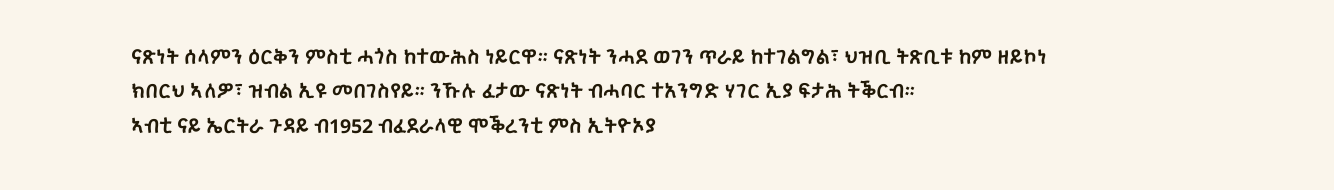ናጽነት ሰላምን ዕርቅን ምስቲ ሓጎስ ከተውሕስ ነይርዋ። ናጽነት ንሓደ ወገን ጥራይ ከተገልግል፣ ህዝቢ ትጽቢቱ ከም ዘይኮነ ክበርህ ኣለዎ፣ ዝብል ኢዩ መበገስየይ። ንኹሉ ፈታው ናጽነት ብሓባር ተአንግድ ሃገር ኢያ ፍታሕ ትቕርብ።
ኣብቲ ናይ ኤርትራ ጉዳይ ብ1952 ብፈደራላዊ ሞቕረንቲ ምስ ኢትዮኦያ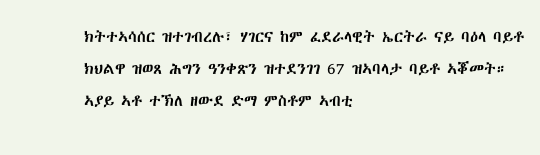ክትተኣሳሰር ዝተገብረሉ፣ ሃገርና ከም ፈደራላዊት ኤርትራ ናይ ባዕላ ባይቶ ክህልዋ ዝወጸ ሕግን ዓንቀጽን ዝተደንገገ 67 ዝኣባላታ ባይቶ ኣቖመት። ኣያይ ኣቶ ተኽለ ዘውደ ድማ ምስቶም ኣብቲ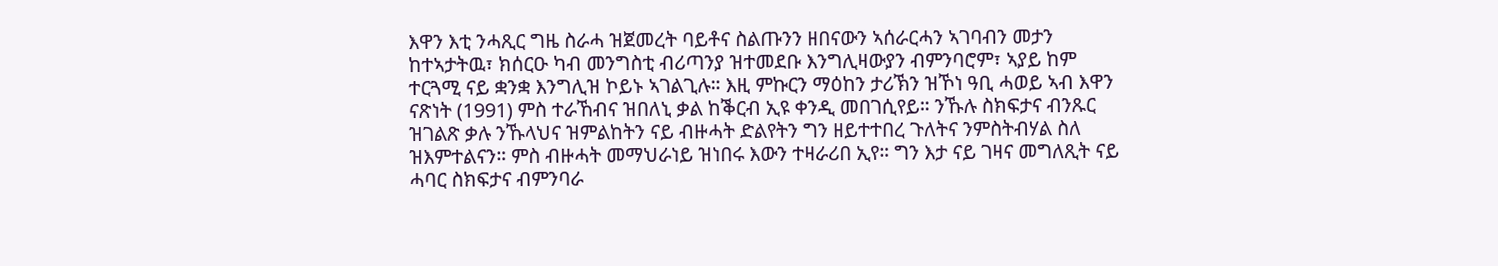እዋን እቲ ንሓጺር ግዜ ስራሓ ዝጀመረት ባይቶና ስልጡንን ዘበናውን ኣሰራርሓን ኣገባብን መታን ከተኣታትዉ፣ ክሰርዑ ካብ መንግስቲ ብሪጣንያ ዝተመደቡ እንግሊዛውያን ብምንባሮም፣ ኣያይ ከም ተርጓሚ ናይ ቋንቋ እንግሊዝ ኮይኑ ኣገልጊሉ። እዚ ምኩርን ማዕከን ታሪኽን ዝኾነ ዓቢ ሓወይ ኣብ እዋን ናጽነት (1991) ምስ ተራኸብና ዝበለኒ ቃል ከቕርብ ኢዩ ቀንዲ መበገሲየይ። ንኹሉ ስክፍታና ብንጹር ዝገልጽ ቃሉ ንኹላህና ዝምልከትን ናይ ብዙሓት ድልየትን ግን ዘይተተበረ ጉለትና ንምስትብሃል ስለ ዝእምተልናን። ምስ ብዙሓት መማህራነይ ዝነበሩ እውን ተዛራሪበ ኢየ። ግን እታ ናይ ገዛና መግለጺት ናይ ሓባር ስክፍታና ብምንባራ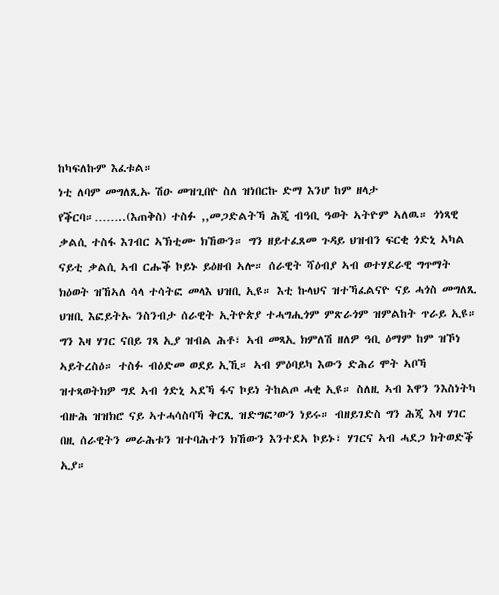ከካፍለኩም እፈቱል።
ነቲ ለባም መግለጺኡ ሽዑ መዝጊበዮ ስለ ዝነበርኩ ድማ እንሆ ከም ዘላታ የቕርባ።……..(እጠቅስ) ተስፉ ,,መጋድልትኻ ሕጂ ብዓቢ ዓወት ኣትዮም ኣለዉ። ጎነጻዊ ቃልሲ ተስፋ እገብር ኣኽቲሙ ክኸውን። ግን ዘይተፈጸመ ጉዳይ ህዝብን ፍርቂ ጎድኒ ኣካል ናይቲ ቃልሲ ኣብ ርሑቕ ኮይኑ ይዕዘብ ኣሎ። ሰራዊት ሻዕብያ ኣብ ወተሃደራዊ ግጥማት ክዕወት ዝኸኣለ ሳላ ተሳትፎ መላእ ህዝቢ ኢዩ። እቲ ኩላህና ዝተኻፈልናዮ ናይ ሓጎስ መግለጺ ህዝቢ እፎይትኡ ንስንብታ ሰራዊት ኢትዮጵያ ተሓግሒጎም ምጽራጎም ዝምልከት ጥራይ ኢዩ። ግን እዛ ሃገር ናበይ ገጻ ኢያ ዝብል ሕቶ፣ ኣብ መጻኢ ክምለሽ ዘለዎ ዓቢ ዕማም ከም ዝኾነ ኣይትረስዕ። ተስፉ ብዕድመ ወደይ ኢኺ። ኣብ ምዕባይካ እውን ድሕሪ ሞት ኣቦኻ ዝተጻወትክዎ ግደ ኣብ ጎድኒ ኣደኻ ፋና ኮይነ ትከልጦ ሓቂ ኢዩ። ስለዚ ኣብ እዋን ንእስነትካ ብዙሕ ዝዝክሮ ናይ ኣተሓሳስባኻ ቅርጺ ዝድግፎ’ውን ነይሩ። ብዘይገድስ ግን ሕጂ እዛ ሃገር በዚ ሰራዊትን መራሕቱን ዝተባሕተን ክኸውን እንተደኣ ኮይኑ፣ ሃገርና ኣብ ሓደጋ ክትወድቕ ኢያ።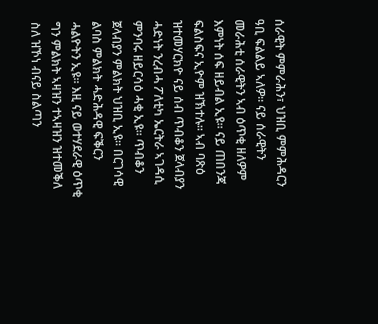ሰራዊት ምምራሕን፣ ህዝቢ ምምሕዳርን ዓቢ ፍልልይ ኣለዎ። ናይ ሰራዊትን መራሕቲ ሰራዊትን ኣብ ዕጥቂ ዘለዎም እምነት ሰፍ ዘይብል ኢዩ። ናይ ጠበንጃ ፍልስፍና ኢዮም ዝኽተሉ። ኣብ ባጽዕ ዝተመሃርክዮ ናይ ሰብ ጥብቆን ጀላብያን ሓድነት ንረብሓ ፖለቲካ ኤርትራ ኣገዳሲ ምንባሩ ዘይርሳዕ ሓቂ ኢዩ። ጥብቆን ጀላብያን ምልክት ህዝቢ ኢዩ። በርገሳዊ ልባስ ምልክት ሓድሕዳዊ ፍቕርን ሓልዮትን ኢዩ። እዚ ናይ ወተሃደራዊ ዕጥቂ ግን ምልክት ኣዛዝን ተኣዛዝን ዝተመቕለ ስለ ዝኾነ ብናይ ስልጣን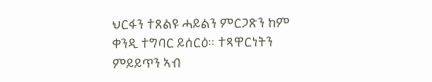ህርፋን ተጸልዩ ሓይልን ምርጋጽን ከም ቀንዲ ተግባር ይሰርዕ። ተጻዋርነትን ምይይጥን ኣብ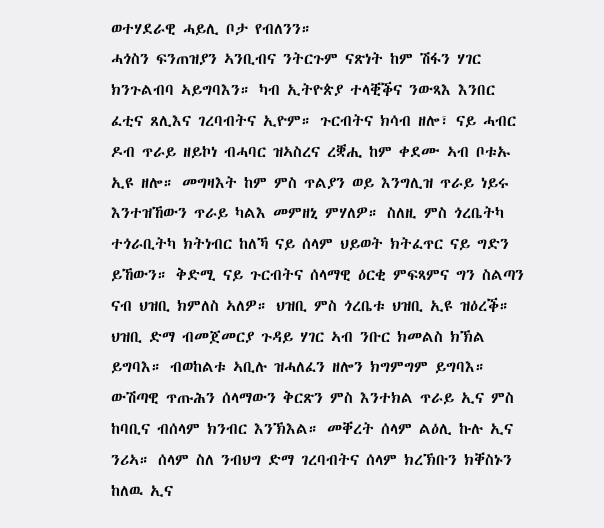ወተሃደራዊ ሓይሊ ቦታ የብለንን።
ሓጎስን ፍንጠዝያን ኣንቢብና ንትርጉም ናጽነት ከም ሽፋን ሃገር ክንጉልብባ ኣይግባእን። ካብ ኢትዮጵያ ተላቒቕና ንውጻእ እንበር ፈቲና ጸሊእና ገረባብትና ኢዮም። ጉርብትና ክሳብ ዘሎ፣ ናይ ሓብር ዶብ ጥራይ ዘይኮነ ብሓባር ዝኣስረና ረቛሒ ከም ቀደሙ ኣብ ቦቱኡ ኢዩ ዘሎ። መግዛእት ከም ምስ ጥልያን ወይ እንግሊዝ ጥራይ ነይሩ እንተዝኸውን ጥራይ ካልእ መምዘኒ ምሃለዎ። ስለዚ ምስ ጎረቤትካ ተጎራቢትካ ክትነብር ከለኻ ናይ ሰላም ህይወት ክትፈጥር ናይ ግድን ይኸውን። ቅድሚ ናይ ጉርብትና ሰላማዊ ዕርቂ ምፍጻምና ግን ስልጣን ናብ ህዝቢ ክምለስ ኣለዎ። ህዝቢ ምስ ጎረቤቱ ህዝቢ ኢዩ ዝዕረቕ። ህዝቢ ድማ ብመጀመርያ ጉዳይ ሃገር ኣብ ንቡር ክመልስ ክኽል ይግባእ። ብወከልቱ ኣቢሉ ዝሓለፈን ዘሎን ክግምግም ይግባእ። ውሽጣዊ ጥጡሕን ሰላማውን ቅርጽን ምስ እንተክል ጥራይ ኢና ምስ ከባቢና ብሰላም ክንብር እንኽእል። መቐረት ሰላም ልዕሊ ኩሉ ኢና ንሪኣ። ሰላም ስለ ንብህግ ድማ ገረባብትና ሰላም ክረኽቡን ክቐስኑን ከለዉ ኢና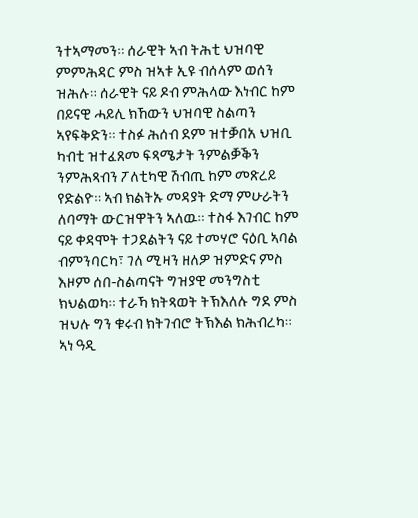ንተኣማመን። ሰራዊት ኣብ ትሕቲ ህዝባዊ ምምሕዳር ምስ ዝኣቱ ኢዩ ብሰላም ወሰን ዝሕሉ። ሰራዊት ናይ ዶብ ምሕላው እነብር ከም በይናዊ ሓይሊ ክኸውን ህዝባዊ ስልጣን ኣየፍቅድን። ተስፉ ሕሰብ ደም ዝተቓበአ ህዝቢ ካብቲ ዝተፈጸመ ፍጻሜታት ንምልቓቕን ንምሕጻብን ፖለቲካዊ ሽብጢ ከም መጽረይ የድልዮ። ኣብ ክልትኡ መዳያት ድማ ምሁራትን ለባማት ውርዝዋትን ኣለዉ። ተስፋ እገብር ከም ናይ ቀዳሞት ተጋደልትን ናይ ተመሃሮ ናዕቢ ኣባል ብምንባርካ፣ ገለ ሚዛን ዘለዎ ዝምድና ምስ እዞም ሰበ-ስልጣናት ግዝያዊ መንግስቲ ክህልወካ። ተራኻ ክትጻወት ትኽእለሉ ግደ ምስ ዝህሉ ግን ቁሩብ ክትገብሮ ትኽእል ክሕብረካ። ኣነ ዓዲ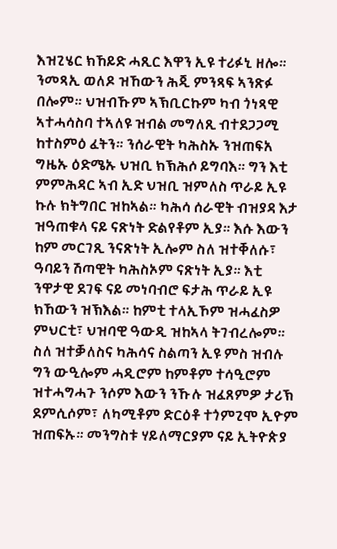እዝጊሄር ክኸይድ ሓጺር እዋን ኢዩ ተሪፉኒ ዘሎ። ንመጻኢ ወለዶ ዝኸውን ሕጂ ምንጻፍ ኣንጽፉ በሎም። ህዝብኹም ኣኽቢርኩም ካብ ጎነጻዊ ኣተሓሳስባ ተኣለዩ ዝብል መግለጺ ብተደጋጋሚ ከተስምዕ ፈትን። ንሰራዊት ካሕስኡ ንዝጠፍአ ግዜኡ ዕድሜኡ ህዝቢ ክኽሕሶ ይግባእ። ግን እቲ ምምሕዳር ኣብ ኢድ ህዝቢ ዝምለስ ጥራይ ኢዩ ኩሉ ክትግበር ዝከኣል። ካሕሳ ሰራዊት ብዝያዳ እታ ዝዓጠቁላ ናይ ናጽነት ድልየቶም ኢያ። እሱ እውን ከም መርገጺ ንናጽነት ኢሎም ስለ ዝተቐለሱ፣ ዓባይን ሽጣዊት ካሕስኦም ናጽነት ኢያ። እቲ ንዋታዊ ደገፍ ናይ መነባብሮ ፍታሕ ጥራይ ኢዩ ክኸውን ዝኽእል። ከምቲ ተላኢኾም ዝሓፈስዎ ምህርቲ፣ ህዝባዊ ዓውዲ ዝከኣላ ትገብረሎም። ስለ ዝተቓለስና ካሕሳና ስልጣን ኢዩ ምስ ዝብሉ ግን ውዒሎም ሓዲሮም ከምቶም ተሳዒሮም ዝተሓግሓጉ ንሶም እውን ንኹሉ ዝፈጸምዎ ታሪኽ ደምሲሶም፣ ለካሚቶም ድርዕቶ ተጎምጊሞ ኢዮም ዝጠፍኡ። መንግስቱ ሃይለማርያም ናይ ኢትዮጵያ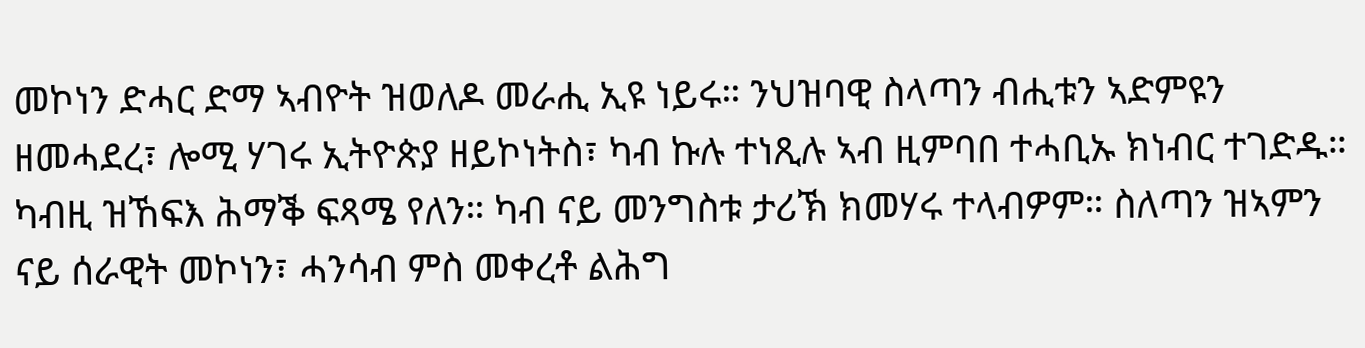መኮነን ድሓር ድማ ኣብዮት ዝወለዶ መራሒ ኢዩ ነይሩ። ንህዝባዊ ስላጣን ብሒቱን ኣድምዩን ዘመሓደረ፣ ሎሚ ሃገሩ ኢትዮጵያ ዘይኮነትስ፣ ካብ ኩሉ ተነጺሉ ኣብ ዚምባበ ተሓቢኡ ክነብር ተገድዱ። ካብዚ ዝኸፍእ ሕማቕ ፍጻሜ የለን። ካብ ናይ መንግስቱ ታሪኽ ክመሃሩ ተላብዎም። ስለጣን ዝኣምን ናይ ሰራዊት መኮነን፣ ሓንሳብ ምስ መቀረቶ ልሕግ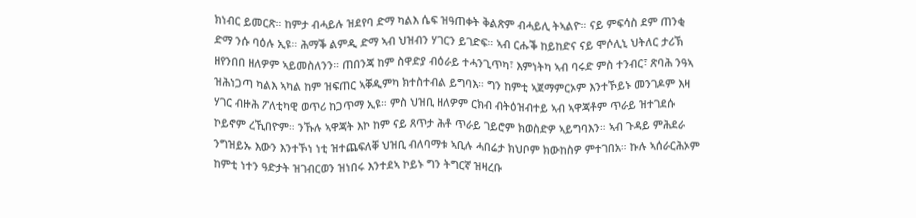ክነብር ይመርጽ። ከምታ ብሓይሉ ዝደየባ ድማ ካልእ ሴፍ ዝዓጠቀት ቅልጽም ብሓይሊ ትኣልዮ። ናይ ምፍሳስ ደም ጠንቂ ድማ ንሱ ባዕሉ ኢዩ። ሕማቕ ልምዲ ድማ ኣብ ህዝብን ሃገርን ይገድፍ። ኣብ ርሑቕ ከይከድና ናይ ሞሶሊኒ ህትለር ታሪኽ ዘየንበበ ዘለዎም ኣይመስለንን። ጠበንጃ ከም ስዋድያ ብዕራይ ተሓንጊጥካ፣ እምነትካ ኣብ ባሩድ ምስ ተንብር፣ ጽባሕ ንዓኣ ዝሕነጋጣ ካልእ ኣካል ከም ዝፍጠር ኣቐዲምካ ክተስተብል ይግባእ። ግን ከምቲ ኣጀማምርኦም እንተኾይኑ መንገዶም እዛ ሃገር ብዙሕ ፖለቲካዊ ወጥሪ ከጋጥማ ኢዩ። ምስ ህዝቢ ዘለዎም ርክብ ብትዕዝብተይ ኣብ ኣዋጃቶም ጥራይ ዝተገደሱ ኮይኖም ረኺበዮም። ንኹሉ ኣዋጃት እኮ ከም ናይ ጸጥታ ሕቶ ጥራይ ገይሮም ክወስድዎ ኣይግባእን። ኣብ ጉዳይ ምሕደራ ንግዝይኡ እውን እንተኾነ ነቲ ዝተጨፍለቐ ህዝቢ ብለባማቱ ኣቢሉ ሓበሬታ ክህቦም ክውከስዎ ምተገበአ። ኩሉ ኣሰራርሕኦም ከምቲ ነተን ዓድታት ዝገብርወን ዝነበሩ እንተደኣ ኮይኑ ግን ትግርኛ ዝዛረቡ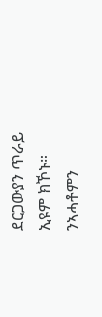ደርጋውያን ጥራይ ኢዩም ክኾኑ። ንኣሓቶምን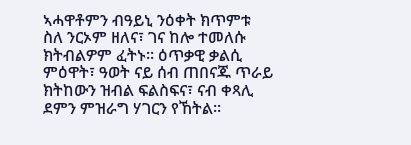ኣሓዋቶምን ብዓይኒ ንዕቀት ክጥምቱ ስለ ንርኦም ዘለና፣ ገና ከሎ ተመለሱ ክትብልዎም ፈትኑ። ዕጥቃዊ ቃልሲ ምዕዋት፣ ዓወት ናይ ሰብ ጠበናጁ ጥራይ ክትከውን ዝብል ፍልስፍና፣ ናብ ቀጻሊ ደምን ምዝራግ ሃገርን የኸትል።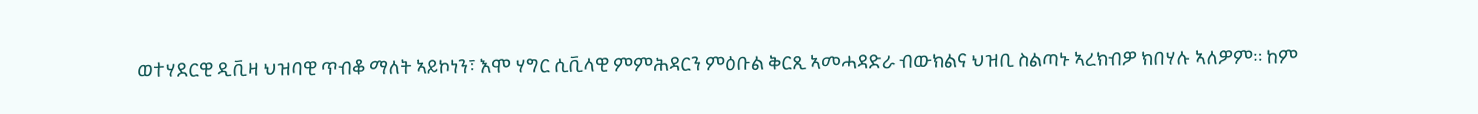ወተሃደርዊ ዲቪዛ ህዝባዊ ጥብቆ ማለት ኣይኮነን፣ እሞ ሃግር ሲቪላዊ ምምሕዳርን ምዕቡል ቅርጺ ኣመሓዳድራ ብውክልና ህዝቢ ስልጣኑ ኣረክብዎ ክበሃሉ ኣለዎም። ከም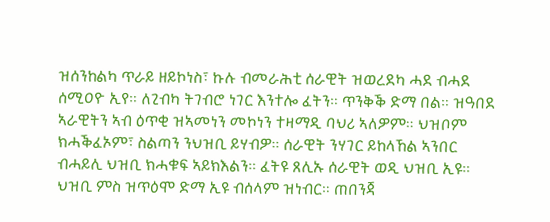ዝሰንከልካ ጥራይ ዘይኮነስ፣ ኩሉ ብመራሕቲ ሰራዊት ዝወረደካ ሓደ ብሓደ ሰሚዐዮ ኢየ። ለጊብካ ትገብሮ ነገር እንተሎ ፈትን። ጥንቅቕ ድማ በል። ዝዓበደ ኣራዊትን ኣብ ዕጥቂ ዝኣመነን መኮነን ተዛማዲ ባህሪ ኣለዎም። ህዝቦም ክሓቕፈኦም፣ ስልጣን ንህዝቢ ይሃብዎ። ሰራዊት ንሃገር ይከላኸል ኣንበር ብሓይሊ ህዝቢ ክሓቁፍ ኣይክእልን። ፈትዩ ጸሊኡ ሰራዊት ወዲ ህዝቢ ኢዩ። ህዝቢ ምስ ዝጥዕሞ ድማ ኢዩ ብሰላም ዝነብር። ጠበንጃ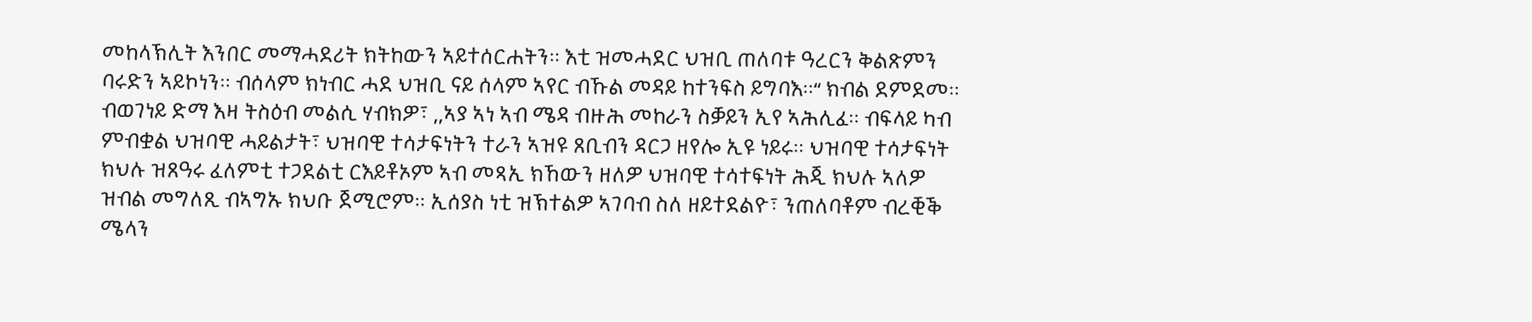መከላኽሊት እንበር መማሓደሪት ክትከውን ኣይተሰርሐትን። እቲ ዝመሓደር ህዝቢ ጠለባቱ ዓረርን ቅልጽምን ባሩድን ኣይኮነን። ብሰላም ክነብር ሓደ ህዝቢ ናይ ሰላም ኣየር ብኹል መዳይ ከተንፍስ ይግባእ።“ ክብል ደምደመ።
ብወገነይ ድማ እዛ ትስዕብ መልሲ ሃብክዎ፣ ,,ኣያ ኣነ ኣብ ሜዳ ብዙሕ መከራን ስቓይን ኢየ ኣሕሊፈ። ብፍላይ ካብ ምብቋል ህዝባዊ ሓይልታት፣ ህዝባዊ ተሳታፍነትን ተራን ኣዝዩ ጸቢብን ዳርጋ ዘየሎ ኢዩ ነይሩ። ህዝባዊ ተሳታፍነት ክህሉ ዝጸዓሩ ፈለምቲ ተጋደልቲ ርእይቶኦም ኣብ መጻኢ ክኸውን ዘለዎ ህዝባዊ ተሳተፍነት ሕጂ ክህሉ ኣለዎ ዝብል መግለጺ ብኣግኡ ክህቡ ጀሚሮም። ኢሰያስ ነቲ ዝኽተልዎ ኣገባብ ስለ ዘይተደልዮ፣ ንጠለባቶም ብረቒቕ ሜላን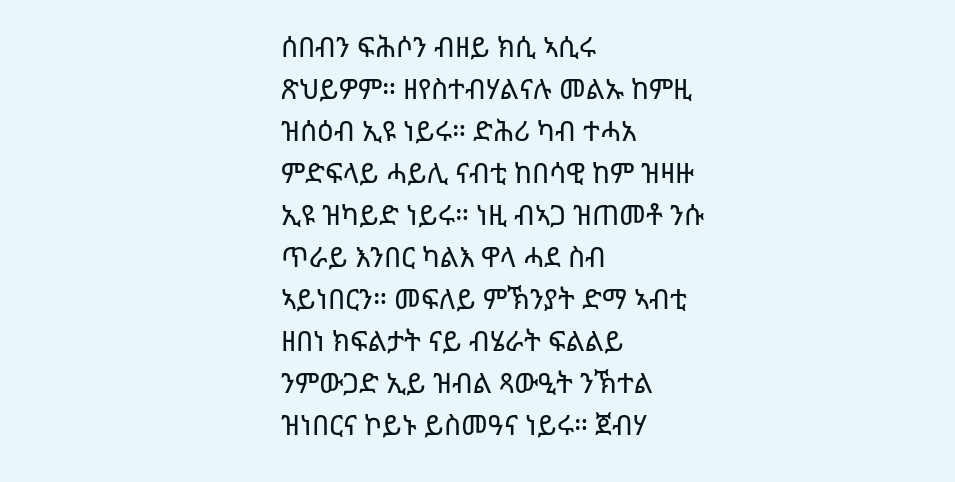ሰበብን ፍሕሶን ብዘይ ክሲ ኣሲሩ ጽህይዎም። ዘየስተብሃልናሉ መልኡ ከምዚ ዝሰዕብ ኢዩ ነይሩ። ድሕሪ ካብ ተሓአ ምድፍላይ ሓይሊ ናብቲ ከበሳዊ ከም ዝዛዙ ኢዩ ዝካይድ ነይሩ። ነዚ ብኣጋ ዝጠመቶ ንሱ ጥራይ እንበር ካልእ ዋላ ሓደ ስብ ኣይነበርን። መፍለይ ምኽንያት ድማ ኣብቲ ዘበነ ክፍልታት ናይ ብሄራት ፍልልይ ንምውጋድ ኢይ ዝብል ጻውዒት ንኽተል ዝነበርና ኮይኑ ይስመዓና ነይሩ። ጀብሃ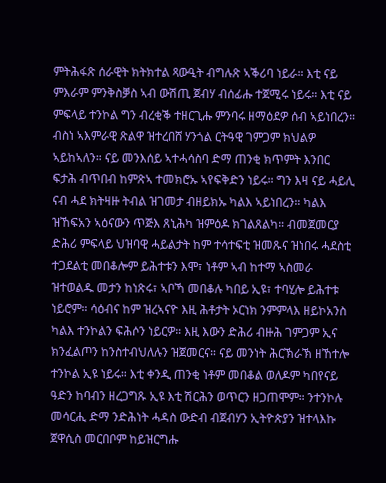ምትሕፋጽ ሰራዊት ክትክተል ጻውዒት ብግሉጽ ኣቕሪባ ነይራ። እቲ ናይ ምእራም ምንቅስቓስ ኣብ ውሽጢ ጀብሃ ብሰፊሑ ተጀሚሩ ነይሩ። እቲ ናይ ምፍላይ ተንኮል ግን ብረቂቕ ተዘርጊሑ ምንባሩ ዘማዕደዎ ሰብ ኣይነበረን። ብስነ ኣእምራዊ ጽልዋ ዝተረበሸ ሃንጎል ርትዓዊ ገምጋም ክህልዎ ኣይከኣለን። ናይ መንእሰይ ኣተሓሳስባ ድማ ጠንቂ ክጥምት እንበር ፍታሕ ብጥበብ ከምጽኣ ተመክሮኡ ኣየፍቅድን ነይሩ። ግን እዛ ናይ ሓይሊ ናብ ሓደ ክትዛዙ ትብል ዝገመታ ብዘይክኡ ካልእ ኣይነበረን። ካልእ ዝኸፍአን ኣዕናውን ጥጅእ ጸኒሕካ ዝምዕዶ ክገልጸልካ። ብመጀመርያ ድሕሪ ምፍላይ ህዝባዊ ሓይልታት ከም ተሳተፍቲ ዝመጹና ዝነበሩ ሓደስቲ ተጋደልቲ መበቆሎም ይሕተቱን እሞ፣ ነቶም ኣብ ከተማ ኣስመራ ዝተወልዱ መታን ከነጽሩ፣ ኣቦኻ መበቆሉ ካበይ ኢዩ፣ ተባሂሎ ይሕተቱ ነይሮም። ሳዕብና ከም ዝረኣናዮ እዚ ሕቶታት ኦርነክ ንምምላእ ዘይኮአንስ ካልእ ተንኮልን ፍሕሶን ነይርዎ። እዚ እውን ድሕሪ ብዙሕ ገምጋም ኢና ክንፈልጦን ከንስተብህለሉን ዝጀመርና። ናይ መንነት ሕርኽራኽ ዘኸተሎ ተንኮል ኢዩ ነይሩ። እቲ ቀንዲ ጠንቂ ነቶም መበቆል ወለዶም ካበየናይ ዓድን ከባብን ዘረጋግጹ ኢዩ እቲ ሽርሕን ወጥርን ዘጋጠሞም። ንተንኮሉ መሳርሒ ድማ ንድሕነት ሓዳስ ውድብ ብጀብሃን ኢትዮጵያን ዝተላእኩ ጀዋሲስ መርበቦም ከይዝርግሑ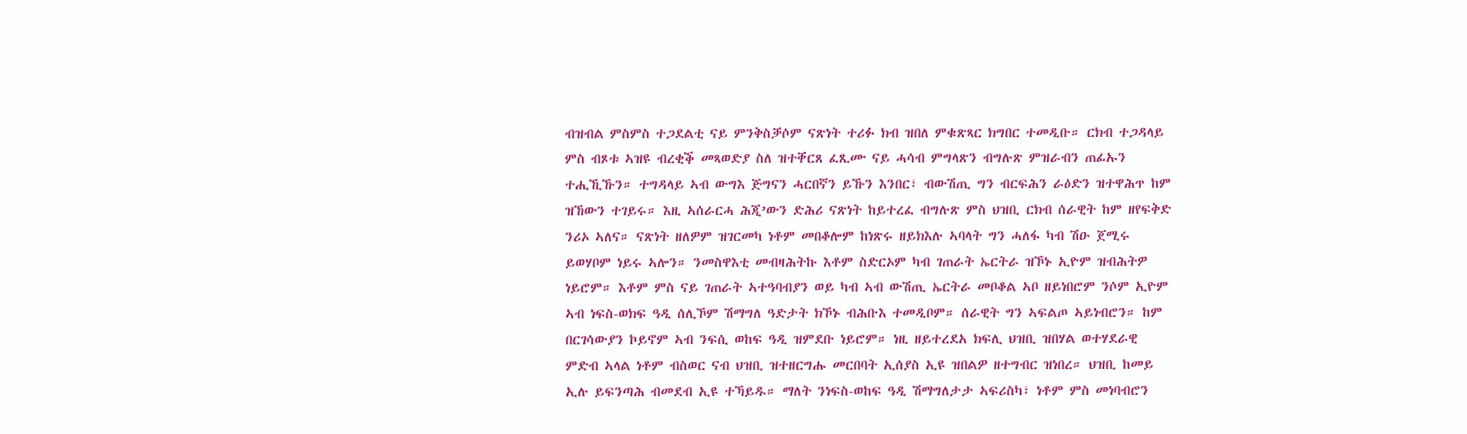ብዝብል ምስምስ ተጋደልቲ ናይ ምንቅስቓሶም ናጽነት ተሪፉ ክብ ዝበለ ምቁጽጻር ክግበር ተመዲቡ። ርክብ ተጋዳላይ ምስ ብጾቱ ኣዝዩ ብረቂቕ መጻወድያ ስለ ዝተቐርጸ ፈጺሙ ናይ ሓሳብ ምግላጽን ብግሉጽ ምዝራብን ጠፊኡን ተሒኺኹን። ተግዳላይ ኣብ ውግእ ጅግናን ሓርበኛን ይኹን እንበር፣ ብውሽጢ ግን ብርፍሕን ራዕድን ዝተዋሕጥ ከም ዝኸውን ተገይሩ። እዚ ኣሰራርሓ ሕጂ’ውን ድሕሪ ናጽነት ከይተረፈ ብግሉጽ ምስ ህዝቢ ርክብ ሰራዊት ከም ዘየፍቅድ ንሪኦ ኣለና። ናጽነት ዘለዎም ዝገርመካ ነቶም መበቆሎም ከነጽሩ ዘይክእሉ ኣባላት ግን ሓለፋ ካብ ሽዑ ጀሚሩ ይወሃቦም ነይሩ ኣሎን። ንመስዋእቲ መብዛሕትኩ እቶም ስድርኦም ካብ ገጠራት ኤርትራ ዝኾኑ ኢዮም ዝብሕትዎ ነይሮም። እቶም ምስ ናይ ገጠራት ኣተዓባብያን ወይ ካብ ኣብ ውሽጢ ኤርትራ መቦቆል ኣቦ ዘይነበሮም ንሶም ኢዮም ኣብ ነፍስ-ወክፍ ዓዲ ሰሊኾም ሽማግለ ዓድታት ክኾኑ ብሕቡእ ተመዲቦም። ሰራዊት ግን ኣፍልጦ ኣይነብሮን። ከም በርገሳውያን ኮይኖም ኣብ ንፍሲ ወከፍ ዓዲ ዝምደቡ ነይሮም። ነዚ ዘይተረደአ ክፍሊ ህዝቢ ዝበሃል ወተሃደራዊ ምድብ ኣላል ነቶም ብስወር ናብ ህዝቢ ዝተዘርግሑ መርበባት ኢሰያስ ኢዩ ዝበልዎ ዘተግብር ዝነበረ። ህዝቢ ከመይ ኢሉ ይፍንጣሕ ብመደብ ኢዩ ተኻይዱ። ማለት ንነፍስ-ወከፍ ዓዲ ሽማግለታታ ኣፍሪስካ፣ ነቶም ምስ መነባብሮን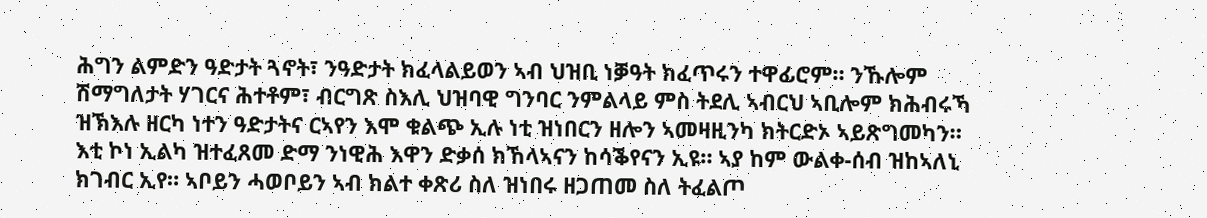ሕግን ልምድን ዓድታት ጓኖት፣ ንዓድታት ክፈላልይወን ኣብ ህዝቢ ነቓዓት ክፈጥሩን ተዋፊሮም። ንኹሎም ሽማግለታት ሃገርና ሕተቶም፣ ብርግጽ ስእሊ ህዝባዊ ግንባር ንምልላይ ምስ ትደሊ ኣብርህ ኣቢሎም ክሕብሩኻ ዝኽእሉ ዘርካ ነተን ዓድታትና ርኣየን እሞ ቁልጭ ኢሉ ነቲ ዝነበርን ዘሎን ኣመዛዚንካ ክትርድኦ ኣይጽግመካን። እቲ ኮነ ኢልካ ዝተፈጸመ ድማ ንነዊሕ እዋን ድቃሰ ክኸላኣናን ከሳቕየናን ኢዩ። ኣያ ከም ውልቀ-ሰብ ዝከኣለኒ ክገብር ኢየ። ኣቦይን ሓወቦይን ኣብ ክልተ ቀጽሪ ስለ ዝነበሩ ዘጋጠመ ስለ ትፈልጦ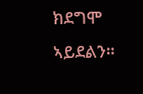ክደግሞ ኣይደልን።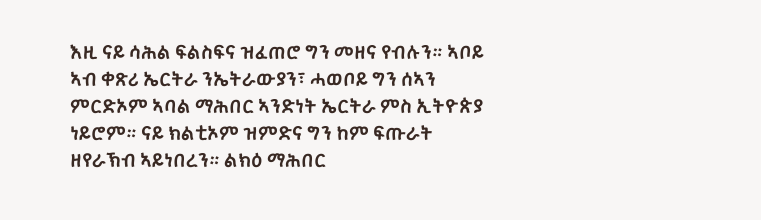እዚ ናይ ሳሕል ፍልስፍና ዝፈጠሮ ግን መዘና የብሉን። ኣቦይ ኣብ ቀጽሪ ኤርትራ ንኤትራውያን፣ ሓወቦይ ግን ሰኣን ምርድኦም ኣባል ማሕበር ኣንድነት ኤርትራ ምስ ኢትዮጵያ ነይሮም። ናይ ክልቲኦም ዝምድና ግን ከም ፍጡራት ዘየራኽብ ኣይነበረን። ልክዕ ማሕበር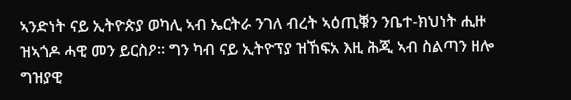ኣንድነት ናይ ኢትዮጵያ ወካሊ ኣብ ኤርትራ ንገለ ብረት ኣዕጢቑን ንቤተ-ክህነት ሒዙ ዝኣጎዶ ሓዊ መን ይርስዖ። ግን ካብ ናይ ኢትዮፕያ ዝኸፍአ እዚ ሕጂ ኣብ ስልጣን ዘሎ ግዝያዊ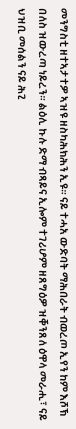መንግስቲ ዘተኣታተዎ ኣዝዩ ዘስካሕክሕን ኢዩ። ናይ ተሓአ ውድባት ማሕበራት ብወረጦ ኢየን ከም እሾኽ በለስ ዝውረጣ ነይረን። ልዕሊ ኩሉ ድማ ብጻይና ኢሎም ተገሪሆም ዘጸግዕዎ ዝቐንጸለ ዕዋላ መራሒ፣ ናይ ህዝቢ መሰልን ናይ ሕጊ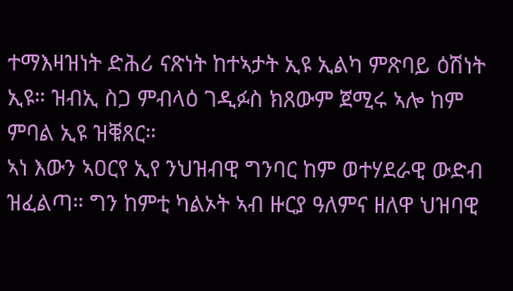ተማእዛዝነት ድሕሪ ናጽነት ከተኣታት ኢዩ ኢልካ ምጽባይ ዕሽነት ኢዩ። ዝብኢ ስጋ ምብላዕ ገዲፉስ ክጸውም ጀሚሩ ኣሎ ከም ምባል ኢዩ ዝቑጸር።
ኣነ እውን ኣዐርየ ኢየ ንህዝብዊ ግንባር ከም ወተሃደራዊ ውድብ ዝፈልጣ። ግን ከምቲ ካልኦት ኣብ ዙርያ ዓለምና ዘለዋ ህዝባዊ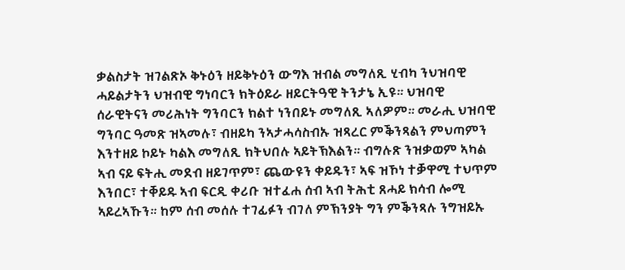ቃልስታት ዝገልጽኦ ቅኑዕን ዘይቅኑዕን ውግእ ዝብል መግለጺ ሂብካ ንህዝባዊ ሓይልታትን ህዝብዊ ግነባርን ክትዕይራ ዘይርትዓዊ ትንታኔ ኢዩ። ህዝባዊ ሰራዊትናን መሪሕነት ግንባርን ክልተ ነንበይኑ መግለጺ ኣለዎም። መራሒ ህዝባዊ ግንባር ዓመጽ ዝኣመሉ፣ ብዘይካ ንኣታሓሳስብኡ ዝጻረር ምቕንጻልን ምህጣምን እንተዘይ ኮይኑ ካልእ መግለጺ ክትህበሉ ኣይትኽእልን። ብግሉጽ ንዝቃወም ኣካል ኣብ ናይ ፍትሒ መደብ ዘይገጥም፣ ጨውዩን ቀይዱን፣ ኣፍ ዝኾነ ተቓዋሚ ተህጥም እንበር፣ ተቐይዱ ኣብ ፍርዲ ቀሪቡ ዝተፈሐ ሰብ ኣብ ትሕቲ ጸሓይ ክሳብ ሎሚ ኣይረኣኹን። ከም ሰብ መሰሉ ተገፊፉን ብገለ ምኽንያት ግን ምቕንጻሉ ንግዝይኡ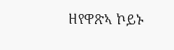ዘየዋጽኣ ኮይኑ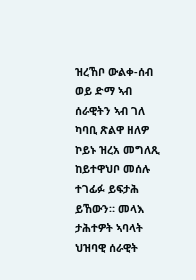ዝረኸቦ ውልቀ-ሰብ ወይ ድማ ኣብ ሰራዊትን ኣብ ገለ ካባቢ ጽልዋ ዘለዎ ኮይኑ ዝረአ መግለጺ ከይተዋህቦ መሰሉ ተገፊፉ ይፍታሕ ይኸውን። መላእ ታሕተዎት ኣባላት ህዝባዊ ሰራዊት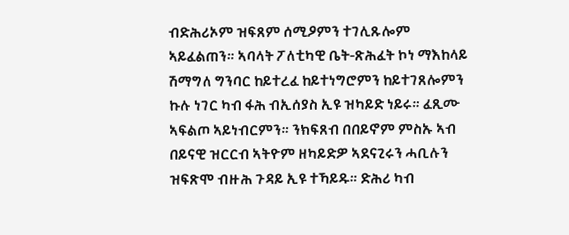ብድሕሪኦም ዝፍጸም ሰሚዖምን ተገሊጹሎም ኣይፈልጠን። ኣባላት ፖለቲካዊ ቤት-ጽሕፈት ኮነ ማእከላይ ሽማግለ ግንባር ከይተረፈ ከይተነግሮምን ከይተገጸሎምን ኩሉ ነገር ካብ ፋሕ ብኢሰያስ ኢዩ ዝካይድ ነይሩ። ፈጺሙ ኣፍልጦ ኣይነብርምን። ንክፍጸብ በበይኖም ምስኡ ኣብ በይናዊ ዝርርብ ኣትዮም ዘካይድዎ ኣደናጊሩን ሓቢሉን ዝፍጽሞ ብዙሕ ጉዳይ ኢዩ ተኻይዱ። ድሕሪ ካብ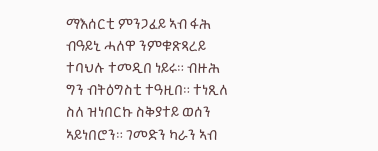ማእሰርቲ ምንጋፈይ ኣብ ፋሕ ብዓይኒ ሓለዋ ንምቁጽጻረይ ተባህሉ ተመዲበ ነይሩ። ብዙሕ ግን ብትዕግስቲ ተዓዚበ። ተነጺለ ስለ ዝነበርኩ ስቅያተይ ወሰን ኣይነበሮን። ገመድን ካራን ኣብ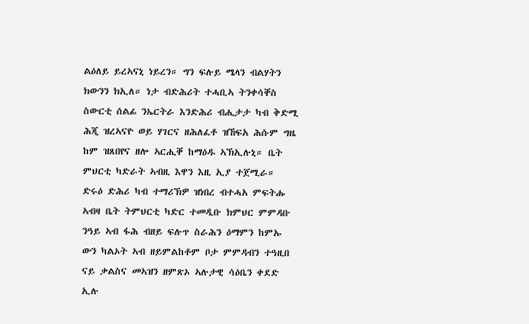ልዕለይ ይረኣናኒ ነይረን። ግን ፍሉይ ሜላን ብልሃትን ክውንን ክኢለ። ነታ ብድሕሪት ተሓቢኣ ትንቀሳቐስ ስውርቲ ሰልፊ ንኤርትራ እንድሕሪ ብሒታታ ካብ ቅድሚ ሕጂ ዝረኣናዮ ወይ ሃገርና ዘሕለፈቶ ዝኸፍአ ሕሱም ግዜ ከም ዝጸበየና ዘሎ ኣርሒቐ ከማዕዱ ኣኽኢሉኒ። ቤት ምህርቲ ካድራት ኣብዚ እዋን እዚ ኢያ ተጀሚራ። ድሩዕ ድሕሪ ካብ ተማሪኽዎ ዝነበረ ብተሓአ ምፍትሑ ኣብዛ ቤት ትምህርቲ ካድር ተመዲቡ ክምህር ምምዳቡ ንዓይ ኣብ ፋሕ ብዘይ ፍሉጥ ስራሕን ዕማምን ከምኡ ውን ካልኦት ኣብ ዘይምልከቶም ቦታ ምምዳብን ተዓዚበ ናይ ቃልስና መኣዝን ዘምጽኦ ኣሉታዊ ሳዕቤን ቀደድ ኢሉ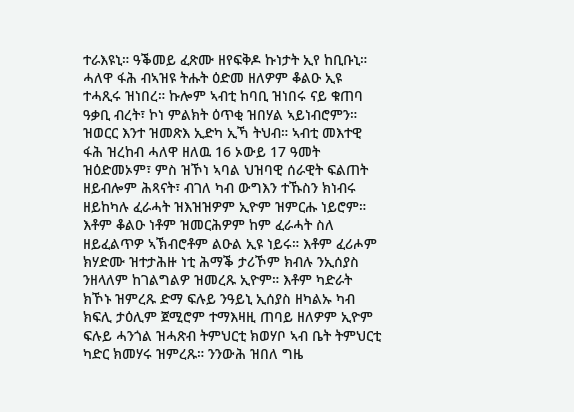ተራእዩኒ። ዓቕመይ ፈጽሙ ዘየፍቅዶ ኩነታት ኢየ ከቢቡኒ። ሓለዋ ፋሕ ብኣዝዩ ትሑት ዕድመ ዘለዎም ቆልዑ ኢዩ ተሓጺሩ ዝነበረ። ኩሎም ኣብቲ ከባቢ ዝነበሩ ናይ ቁጠባ ዓቃቢ ብረት፣ ኮነ ምልክት ዕጥቂ ዝበሃል ኣይነብሮምን። ዝወርር እንተ ዝመጽእ ኢድካ ኢኻ ትህብ። ኣብቲ መእተዊ ፋሕ ዝረከብ ሓለዋ ዘለዉ 16 ኦውይ 17 ዓመት ዝዕድመኦም፣ ምስ ዝኾነ ኣባል ህዝባዊ ሰራዊት ፍልጠት ዘይብሎም ሕጻናት፣ ብገለ ካብ ውግእን ተኹስን ክነብሩ ዘይከካሉ ፈራሓት ዝእዝዝዎም ኢዮም ዝምርሑ ነይሮም። እቶም ቆልዑ ነቶም ዝመርሕዎም ከም ፈራሓት ስለ ዘይፈልጥዎ ኣኽብሮቶም ልዑል ኢዩ ነይሩ። እቶም ፈሪሖም ክሃድሙ ዝተታሕዙ ነቲ ሕማቕ ታሪኾም ክብሉ ንኢሰያስ ንዘላለም ከገልግልዎ ዝመረጹ ኢዮም። እቶም ካድራት ክኾኑ ዝምረጹ ድማ ፍሉይ ንዓይኒ ኢሰያስ ዘካልኡ ካብ ክፍሊ ታዕሊም ጀሚሮም ተማእዛዚ ጠባይ ዘለዎም ኢዮም ፍሉይ ሓንጎል ዝሓጽብ ትምህርቲ ክወሃቦ ኣብ ቤት ትምህርቲ ካድር ክመሃሩ ዝምረጹ። ንንውሕ ዝበለ ግዜ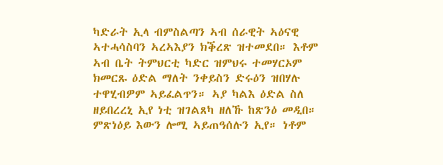ካድራት ኢላ ብምስልጣን ኣብ ሰራዊት ኣዕናዊ ኣተሓሳስባን ኣረኣእያን ክቕረጽ ዝተመደበ። እቶም ኣብ ቤት ትምህርቲ ካድር ዝምህሩ ተመሃርኦም ክመርጹ ዕድል ማለት ንቀይስን ድሩዕን ዝበሃሉ ተዋሂብዎም ኣይፈልጥን። ኣያ ካልእ ዕድል ስለ ዘይበረረኒ ኢየ ነቲ ዝገልጸካ ዘለኹ ከጽንዕ መዲበ። ምጽነዕይ እውን ሎሚ ኣይጠዓሰሉን ኢየ። ነቶም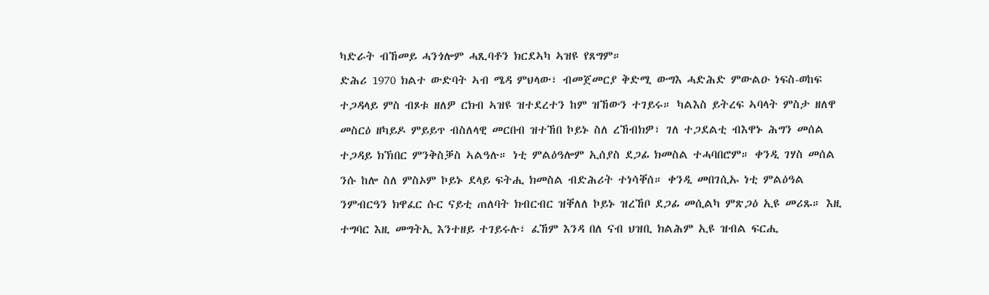ካድራት ብኸመይ ሓንጎሎም ሓጺባቶን ክርደኣካ ኣዝዩ የጸግም።
ድሕሪ 1970 ክልተ ውድባት ኣብ ሜዳ ምህላው፣ ብመጀመርያ ቅድሚ ውግእ ሓድሕድ ምውልዑ ነፍስ-ወከፍ ተጋዳላይ ምስ ብጾቱ ዘለዎ ርክብ ኣዝዩ ዝተደረተን ከም ዝኸውን ተገይሩ። ካልእስ ይትረፍ ኣባላት ምስታ ዘለዋ መስርዕ ዘካይዶ ምይይጥ ብስለላዊ መርበብ ዝተኸበ ኮይኑ ስለ ረኸብክዎ፣ ገለ ተጋደልቲ ብእዋኑ ሕግን መሰል ተጋዳይ ክኽበር ምንቅስቓስ ኣልዓሉ። ነቲ ምልዕዓሎም ኢሰያስ ደጋፊ ክመስል ተሓባበሮም። ቀንዲ ገሃስ መሰል ንሱ ከሎ ስለ ምስኦም ኮይኑ ደላይ ፍትሒ ክመስል ብድሕሪት ተነሳቐሰ። ቀንዲ መበገሲኡ ነቲ ምልዕዓል ንምብርዓን ክዋፈር ሱር ናይቲ ጠለባት ክብርብር ዝቐለለ ኮይኑ ዝረኸቦ ደጋፊ መሲልካ ምጽጋዕ ኢዩ መሪጹ። እዚ ተግባር እዚ መግትኢ እንተዘይ ተገይሩሉ፣ ፈኸም እንዳ በለ ናብ ህዝቢ ክልሕም ኢዩ ዝብል ፍርሒ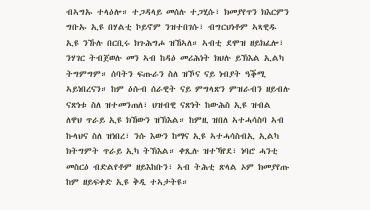ብኣግኡ ተላዕሎ። ተጋዳላይ መሰሉ ተጋሂሱ፣ ክመያየጥን ክእርምን ግቡኡ ኢዩ በሃልቲ ኮይኖም ንዝተበገሱ፣ ብግርህነቶም ኣጻዊዱ ኢዩ ንኹሉ በርቢሩ ክጉሕግሖ ዝኸኣለ። ኣብቲ ደሞዝ ዘይክፈሎ፣ ንሃገር ትብጀወሉ መን ኣብ ከዳዕ መሪሕነት ክህሉ ይኽእል ኢልካ ትግምግም። ሰባትን ፍጡራን ስለ ዝኾና ናይ ነብያት ዓቕሚ ኣይነበረናን። ከም ዕሱብ ሰራዊት ናይ ምግላጽን ምዝራብን ዘይብሉ ናጽነቱ ስለ ዝተመንጠለ፣ ህዝብዊ ናጽነት ከውሕስ ኢዩ ዝብል ለዋህ ጥራይ ኢዩ ክኸውን ዝኽእል። ከምዚ ዝበለ ኣተሓሳስባ ኣብ ኩላህና ስለ ዝነበረ፣ ንሱ እውን ከማና ኢዩ ኣተሓሳስብኢ ኢልካ ክትግምት ጥራይ ኢካ ትኽእል። ቀጺሉ ዝተኻየደ፣ ነባሮ ሓንቲ መስርዕ ብድልየቶም ዘይእከቡን፣ ኣብ ትሕቲ ጽላል ኦም ክመያየጡ ከም ዘይፍቀድ ኢዩ ቅዲ ተኣታትዩ።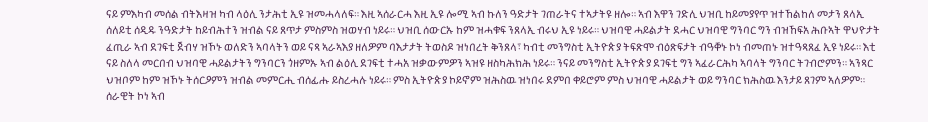ናይ ምእካብ መሰል ብትእዛዝ ካብ ላዕሊ ንታሕቲ ኢዩ ዝመሓላለፍ። እዚ ኣሰራርሓ እዚ ኢዩ ሎሚ ኣብ ኩለን ዓድታት ገጠራትና ተኣታትዩ ዘሎ። ኣብ እዋን ገድሊ ህዝቢ ከይመያየጥ ዝተኸልከለ መታን ጸላኢ ሰለይቲ ሰዲዱ ንዓድታት ከይብሕተን ዝብል ናይ ጸጥታ ምስምስ ዝወሃብ ነይሩ። ህዝቢ ሰውርኡ ከም ዝሓቁፍ ንጸላኢ ብሩህ ኢዩ ነይሩ። ህዝባዊ ሓይልታት ደሓር ህዝባዊ ግንባር ግን ብዝኸፍአ ሕቡኣት ዋህዮታት ፈጢራ ኣብ ደገፍቲ ጀብሃ ዝኾኑ ወለድን ኣባላትን ወይ ናጻ ኣራኣእያ ዘለዎም ባእታታት ትወስዶ ዝነበረት ቅንጸላ፣ ካብቲ መንግስቲ ኢትዮጵያ ትፍጽሞ ብዕጽፍታት ብዓቐኑ ኮነ ብመጠኑ ዝተዓጻጸፈ ኢዩ ነይሩ። እቲ ናይ ስለላ መርበብ ህዝባዊ ሓይልታትን ግንባርን ጎዘምኡ ኣብ ልዕሊ ደገፍቲ ተሓአ ዝቃውምዎን ኣዝዩ ዘስካሕክሕ ነይሩ። ንናይ መንግስቲ ኢትዮጵያ ደገፍቲ ግን ኣፈራርሕካ ኣባላት ግንባር ትገብሮምን። ኣንጻር ህዝቦም ከም ዝኾኑ ትሰርዖምን ዝብል መምርሒ ብሰፊሑ ይስረሓሉ ነይሩ። ምስ ኢትዮጵያ ኮይኖም ዝሕስዉ ዝነበሩ ደምበ ቀይሮም ምስ ህዝባዊ ሓይልታት ወይ ግንባር ክሕስዉ እንታይ ጸገም ኣለዎም። ሰራዊት ኮነ ኣብ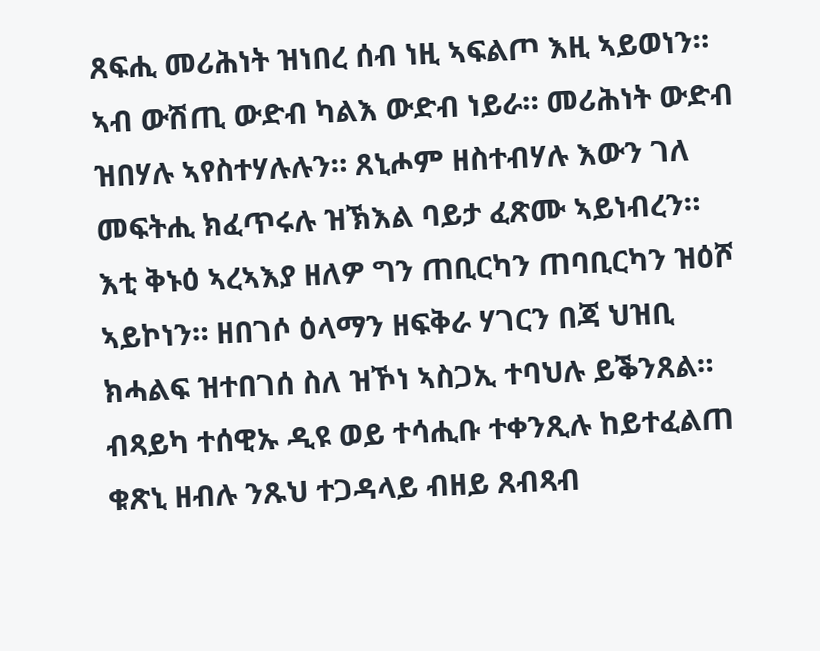ጸፍሒ መሪሕነት ዝነበረ ሰብ ነዚ ኣፍልጦ እዚ ኣይወነን። ኣብ ውሽጢ ውድብ ካልእ ውድብ ነይራ። መሪሕነት ውድብ ዝበሃሉ ኣየስተሃሉሉን። ጸኒሖም ዘስተብሃሉ እውን ገለ መፍትሒ ክፈጥሩሉ ዝኽእል ባይታ ፈጽሙ ኣይነብረን።
እቲ ቅኑዕ ኣረኣእያ ዘለዎ ግን ጠቢርካን ጠባቢርካን ዝዕሾ ኣይኮነን። ዘበገሶ ዕላማን ዘፍቅራ ሃገርን በጃ ህዝቢ ክሓልፍ ዝተበገሰ ስለ ዝኾነ ኣስጋኢ ተባህሉ ይቕንጸል። ብጻይካ ተሰዊኡ ዲዩ ወይ ተሳሒቡ ተቀንጺሉ ከይተፈልጠ ቁጽኒ ዘብሉ ንጹህ ተጋዳላይ ብዘይ ጸብጻብ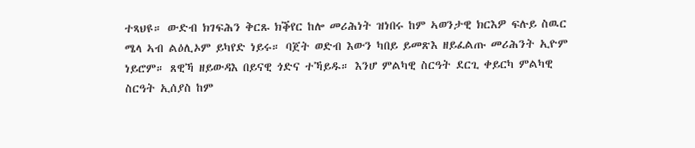ተጻህዩ። ውድብ ክገፍሕን ቅርጹ ክቕየር ከሎ መሪሕነት ዝነበሩ ከም ኣወንታዊ ክርእዎ ፍሉይ ስዉር ሜላ ኣብ ልዕሊኦም ይካየድ ነይሩ። ባጀት ወድብ እውን ካበይ ይመጽእ ዘይፈልጡ መሪሕንት ኢዮም ነይሮም። ጸዊኻ ዘይውዳእ በይናዊ ጎድና ተኻይዱ። እንሆ ምልካዊ ስርዓት ደርጊ ቀይርካ ምልካዊ ስርዓት ኢሰያስ ከም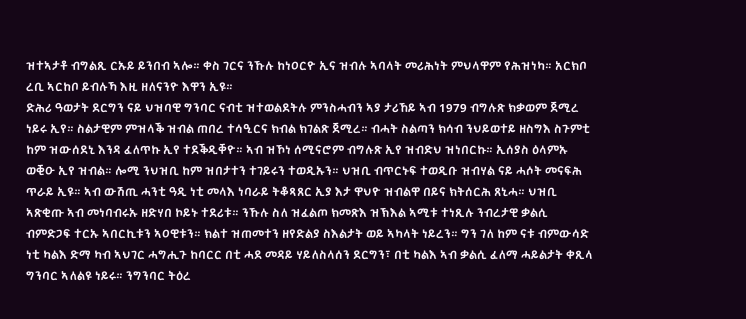ዝተኣታቶ ብግልጺ ርኡይ ይንበብ ኣሎ። ቀስ ገርና ንኹሉ ከነዐርዮ ኢና ዝብሉ ኣባላት መሪሕነት ምህላዋም የሕዝነካ። አርክቦ ረቢ ኣርከቦ ይብሉኻ እዚ ዘለናንዮ እዋን ኢዩ።
ድሕሪ ዓወታት ደርግን ናይ ህዝባዊ ግንባር ናብቲ ዝተወልደትሉ ምንስሓብን ኣያ ታሪኸይ ኣብ 1979 ብግሉጽ ክቃወም ጀሚረ ነይሩ ኢየ። ስልታዊም ምዝላቕ ዝብል ጠበረ ተሳዒርና ክብል ክገልጽ ጀሚረ። ብሓት ስልጣን ክሳብ ንህይወተይ ዘስግእ ስጉምቲ ከም ዝውሰደኒ እንዳ ፈለጥኩ ኢየ ተደቕዲቐዮ። ኣብ ዝኾነ ሰሚናሮም ብግሉጽ ኢየ ዝብድህ ዝነበርኩ። ኢሰያስ ዕላምኡ ወቒዑ ኢየ ዝብል። ሎሚ ንህዝቢ ከም ዝበታተን ተገይሩን ተወዲኡን። ህዝቢ ብጥርኑፍ ተወዲቡ ዝብሃል ናይ ሓሶት መናፍሕ ጥራይ ኢዩ። ኣብ ውሽጢ ሓንቲ ዓዲ ነቲ መላእ ነባራይ ትቆጻጸር ኢያ እታ ዋህዮ ዝብልዋ በይና ክትሰርሕ ጸኒሓ። ህዝቢ ኣጽቂጡ ኣብ መነባብሩኡ ዘድሃበ ኮይኑ ተደሪቱ። ንኹሉ ስለ ዝፈልጦ ክመጽእ ዝኽእል ኣሚቱ ተነጺሉ ንብረታዊ ቃልሲ ብምድጋፍ ተርኡ ኣበርኪቱን ኣዐዊቱን። ክልተ ዝጠመተን ዘየድልያ ስእልታት ወይ ኣካላት ነይረን። ግን ገለ ከም ናቱ ብምውሳድ ነቲ ካልእ ድማ ካብ ኣህገር ሓግሒጉ ከባርር በቲ ሓደ መዳይ ሃይለስላሰን ደርግን፣ በቲ ካልእ ኣብ ቃልሲ ፈለማ ሓይልታት ቀጺላ ግንባር ኣለልዩ ነይሩ። ንግንባር ትዕረ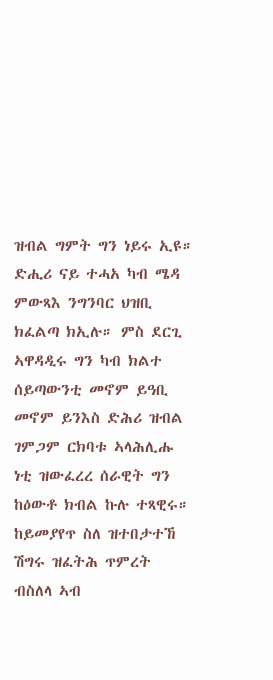ዝብል ግምት ግን ነይሩ ኢዩ። ድሒሪ ናይ ተሓአ ካብ ሜዳ ምውጻእ ንግንባር ህዝቢ ክፈልጣ ክኢሉ። ምስ ደርጊ ኣዋዳዲሩ ግን ካብ ክልተ ሰይጣውንቲ መኖም ይዓቢ መኖም ይንእስ ድሕሪ ዝብል ገምጋም ርክባቱ ኣላሕሊሑ ነቲ ዝውፈረረ ሰራዊት ግን ከዕውቶ ክብል ኩሉ ተጻዊሩ። ከይመያየጥ ስለ ዝተበታተኸ ሽግሩ ዝፈትሕ ጥምረት ብስለላ ኣብ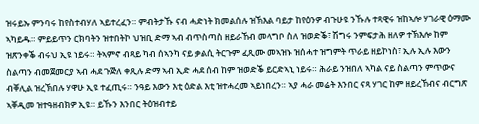ዝሩይኡ ምንባሩ ከየስተብሃለ ኣይተረፈን። ምብትታኹ ናብ ሓድነት ክመልሰሉ ዝኽእል ባይታ ከየዕንዎ ብጉሁዩ ንኹሉ ተጻዊሩ ዝከኣሎ ሃገራዊ ዕማሙ ኣካይዱ። ምይይጥን ርክባትን ዝተበትኮ ህዝቢ ድማ ኣብ ብጥስጣስ ዘይራኸብ መላግቦ ስለ ዝወድቕ፣ ሽግሩ ንምፍታሕ ዘለዎ ተኽእሎ ከም ዝጽንቀቕ ብሩህ ኢዩ ነይሩ። ትኣምኖ ብጻይ ካብ ሰኣንካ ናይ ቃልሲ ትርጉም ፈጺሙ መኣዝኑ ዝሰሓተ ዝግምት ጥራይ ዘይኮነስ፣ ኢሉ ኢሉ እውን ስልጣን ብመጀመርያ ኣብ ሓደ ጉጅለ ቀጺሉ ድማ ኣብ ኢድ ሓደ ሰብ ከም ዝወድቕ ይርድኣኒ ነይሩ። ሕራይ ንዝበለ ኣካል ናይ ስልጣን ምጥውና ብቐሊል ዝረኽበሉ ሃዋሁ ኢዩ ተፈጢሩ። ንዓይ እውን እቲ ዕድል እቲ ዝተሓረመ ኣይነበረን። ኣያ ሓራ መሬት እንበር ናጻ ሃገር ከም ዘይረኸብና ብርግጽ ኣቐዲመ ዝተዓዘብክዎ ኢዩ። ይኹን እንበር ትዕዝብተይ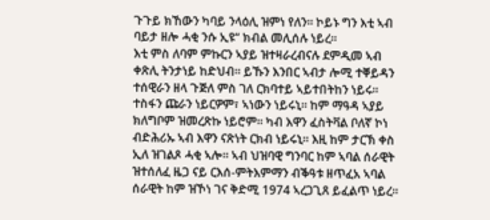ጉጉይ ክኸውን ካባይ ንላዕሊ ዝምነ የለን። ኮይኑ ግን እቲ ኣብ ባይታ ዘሎ ሓቂ ንሱ ኢዩ“ ክብል መሊሰሉ ነይረ።
እቲ ምስ ለባም ምኩርን ኣያይ ዝተዛራረብናሉ ደምዲመ ኣብ ቀጽሊ ትንታነይ ከድህብ። ይኹን እንበር ኣብታ ሎሚ ተቐይዳን ተሰዊራን ዘላ ጉጅለ ምስ ገለ ርክባተይ ኣይተበትከን ነይሩ። ተስፋን ጩራን ነይርዎም፣ ኣነውን ነይሩኒ። ከም ማዓዳ ኣያይ ክለግቦም ዝመረጽኩ ነይሮም። ካብ እዋን ፈስትቫል ቦለኛ ኮነ ብድሕሪኡ ኣብ እዋን ናጽነት ርክብ ነይሩኒ። እዚ ከም ታርኽ ቀስ ኢለ ዝገልጾ ሓቂ ኣሎ። ኣብ ህዝባዊ ግንባር ከም ኣባል ሰራዊት ዝተሰለፈ ዜጋ ናይ ርእሰ-ምትእምማን ብቕዓቱ ዘጥፈአ ኣባል ሰራዊት ከም ዝኾነ ገና ቅድሚ 1974 ኣረጋጊጸ ይፈልጥ ነይረ።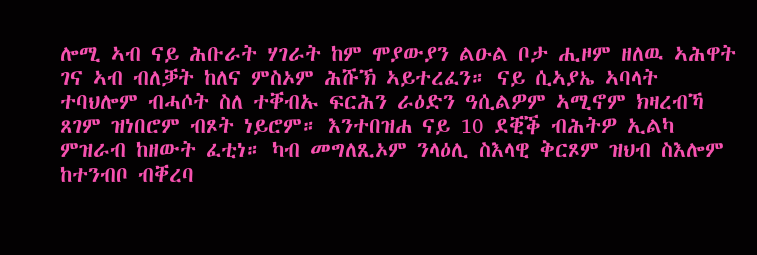ሎሚ ኣብ ናይ ሕቡራት ሃገራት ከም ሞያውያን ልዑል ቦታ ሒዞም ዘለዉ ኣሕዋት ገና ኣብ ብለቓት ከለና ምስኦም ሕሹኽ ኣይተረፈን። ናይ ሲኣያኤ ኣባላት ተባህሎም ብሓሶት ስለ ተቐብኡ ፍርሕን ራዕድን ዓሲልዎም ኣሚኖም ክዛረብኻ ጸገም ዝነበሮም ብጾት ነይሮም። እንተበዝሐ ናይ 10 ደቒቕ ብሕትዎ ኢልካ ምዝራብ ከዘውት ፈቲነ። ካብ መግለጺኦም ንላዕሊ ስእላዊ ቅርጾም ዝህብ ስእሎም ከተንብቦ ብቐረባ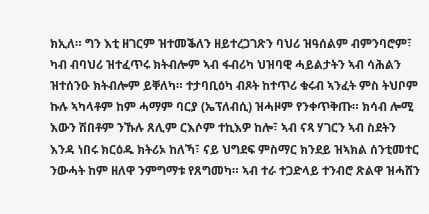ክኢለ። ግን እቲ ዘገርም ዝተመቕለን ዘይተረጋገጽን ባህሪ ዝዓሰልም ብምንባሮም፣ ካብ ብባህሪ ዝተፈጥሩ ክትብሎም ኣብ ፋብሪካ ህዝባዊ ሓይልታትን ኣብ ሳሕልን ዝተሰንዑ ክትብሎም ይቐለካ። ተታባቢዕካ ብጾት ከተጥሪ ቁሩብ ኣንፈት ምስ ትህቦም ኩሉ ኣካላቶም ከም ሓማም ባርያ (ኤፕለብሲ) ዝሓዞም የንቀጥቅጡ። ክሳብ ሎሚ እውን ሽበቶም ንኹሉ ጸሊም ርእሶም ተኪእዎ ከሎ፣ ኣብ ናጻ ሃገርን ኣብ ስደትን እንዳ ነበሩ ክርዕዱ ክትሪኦ ከለኻ፣ ናይ ህግደፍ ምስማር ክንደይ ዝኣክል ሰንቲመተር ንውሓት ከም ዘለዋ ንምግማቱ የጸግመካ። ኣብ ተራ ተጋድላይ ተንብሮ ጽልዋ ዝሓሸን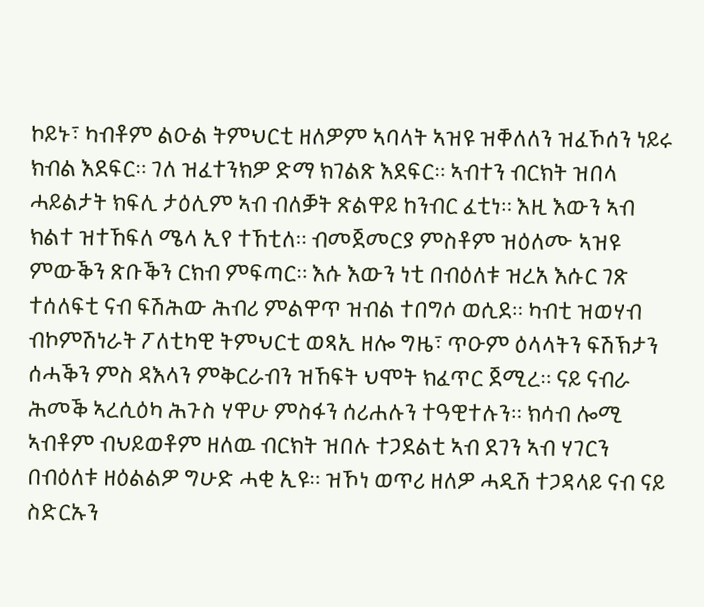ኮይኑ፣ ካብቶም ልዑል ትምህርቲ ዘለዎም ኣባላት ኣዝዩ ዝቐለለን ዝፈኾሰን ነይሩ ክብል እደፍር። ገለ ዝፈተንክዎ ድማ ክገልጽ እደፍር። ኣብተን ብርክት ዝበላ ሓይልታት ክፍሊ ታዕሊም ኣብ ብለቓት ጽልዋይ ከንብር ፈቲነ። እዚ እውን ኣብ ክልተ ዝተኸፍለ ሜላ ኢየ ተኸቲለ። ብመጀመርያ ምስቶም ዝዕለሙ ኣዝዩ ምውቕን ጽቡቕን ርክብ ምፍጣር። እሱ እውን ነቲ በብዕለቱ ዝረአ እሱር ገጽ ተሰለፍቲ ናብ ፍሽሕው ሕብሪ ምልዋጥ ዝብል ተበግሶ ወሲደ። ካብቲ ዝወሃብ ብኮምሽነራት ፖለቲካዊ ትምህርቲ ወጻኢ ዘሎ ግዜ፣ ጥዑም ዕላላትን ፍሽኽታን ሰሓቕን ምስ ዳእላን ምቅርራብን ዝኸፍት ህሞት ክፈጥር ጀሚረ። ናይ ናብራ ሕመቕ ኣረሲዕካ ሕጉስ ሃዋሁ ምስፋን ሰሪሐሉን ተዓዊተሉን። ክሳብ ሎሚ ኣብቶም ብህይወቶም ዘለዉ ብርክት ዝበሉ ተጋደልቲ ኣብ ደገን ኣብ ሃገርን በብዕለቱ ዘዕልልዎ ግሁድ ሓቂ ኢዩ። ዝኾነ ወጥሪ ዘለዎ ሓዲሽ ተጋዳላይ ናብ ናይ ስድርኡን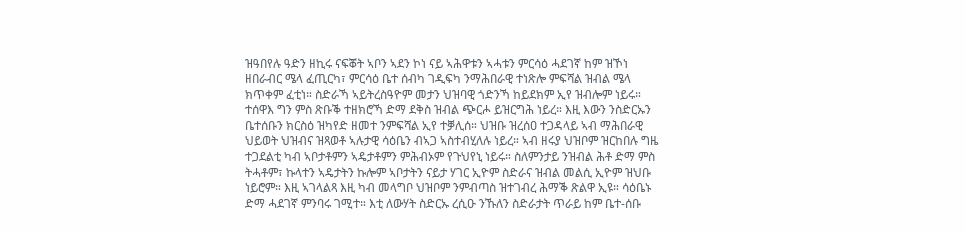ዝዓበየሉ ዓድን ዘኪሩ ናፍቖት ኣቦን ኣደን ኮነ ናይ ኣሕዋቱን ኣሓቱን ምርሳዕ ሓደገኛ ከም ዝኾነ ዘበራብር ሜላ ፈጢርካ፣ ምርሳዕ ቤተ ሰብካ ገዲፍካ ንማሕበራዊ ተነጽሎ ምፍሻል ዝብል ሜላ ክጥቀም ፈቲነ። ስድራኻ ኣይትረስዓዮም መታን ህዝባዊ ጎድንኻ ከይደክም ኢየ ዝብሎም ነይሩ። ተሰዋእ ግን ምስ ጽቡቕ ተዘክሮኻ ድማ ደቅስ ዝብል ጭርሖ ይዝርግሕ ነይረ። እዚ እውን ንስድርኡን ቤተሰቡን ክርስዕ ዝካየድ ዘመተ ንምፍሻል ኢየ ተቓሊሰ። ህዝቡ ዝረሰዐ ተጋዳላይ ኣብ ማሕበራዊ ህይወት ህዝብና ዝጻወቶ ኣሉታዊ ሳዕቤን ብኣጋ ኣስተብሂለሉ ነይረ። ኣብ ዘሩያ ህዝቦም ዝርከበሉ ግዜ ተጋደልቲ ካብ ኣቦታቶምን ኣዴታቶምን ምሕብኦም የጉህየኒ ነይሩ። ስለምንታይ ንዝብል ሕቶ ድማ ምስ ትሓቶም፣ ኩላተን ኣዴታትን ኩሎም ኣቦታትን ናይታ ሃገር ኢዮም ስድራና ዝብል መልሲ ኢዮም ዝህቡ ነይሮም። እዚ ኣገላልጻ እዚ ካብ መላግቦ ህዝቦም ንምብጣስ ዝተገብረ ሕማቕ ጽልዋ ኢዩ። ሳዕቤኑ ድማ ሓደገኛ ምንባሩ ገሚተ። እቲ ለውሃት ስድርኡ ረሲዑ ንኹለን ስድራታት ጥራይ ከም ቤተ-ሰቡ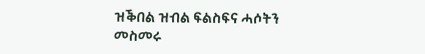ዝቕበል ዝብል ፍልስፍና ሓሶትን መስመሩ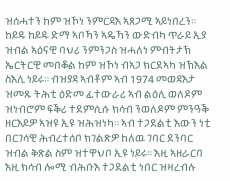ዝሰሓተን ከም ዝኾነ ንምርዳእ ኣጸጋሚ ኣይነበረን። ከይዱ ከይዱ ድማ ኣቦኻን ኣዴኻን ውድብካ ጥራይ ኢያ ዝብል ኣዕናዊ ባህሪ ንምንጋስ ዝሓለነ ምብትታኽ ኤርትርዊ መበቆል ከም ዝኾነ ብኣጋ ክርደኣካ ዝኽእል ስእሊ ነይሩ። ብዝያዳ ኣብቶም ኣብ 1974 መወዳእታ ዝመጹ ትሕቲ ዕድመ ፊተውራሪ ኣብ ልዕሊ ወለዶም ዝነብሮም ፍቕሪ ተደምሲሱ ክሳብ ንወለዶም ምንዓቕ ዘርእይዎ ኣዝዩ ኢዩ ዝሕዝነካ። ኣብ ተጋደልቲ እውን ነቲ በርገሳዊ ሕብረተሰቦ ክገልጽዎ ከለዉ ገባር ደንባር ዝብል ቅጽል ስም ዝተዋህቦ ኢዩ ነይሩ። እዚ ኣዘራርባ እዚ ክሳብ ሎሚ ብሕቡእ ተጋደልቲ ነበር ዝዛረብሉ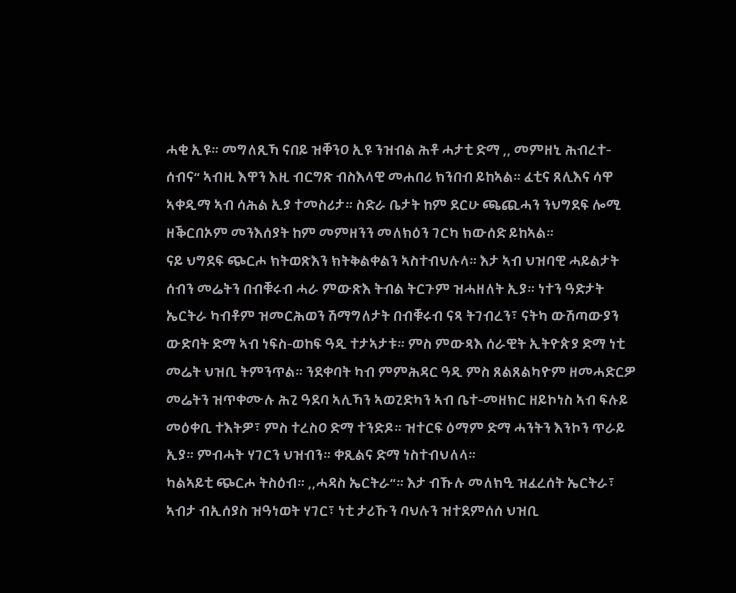ሓቂ ኢዩ። መግለጺኻ ናበይ ዝቐንዐ ኢዩ ንዝብል ሕቶ ሓታቲ ድማ ,, መምዘኒ ሕብረተ-ሰብና“ ኣብዚ እዋን እዚ ብርግጽ ብስእላዊ መሐበሪ ክንበብ ይከኣል። ፈቲና ጸሊእና ሳዋ ኣቀዲማ ኣብ ሳሕል ኢያ ተመስሪታ። ስድራ ቤታት ከም ደርሁ ጫጪሓን ንህግደፍ ሎሚ ዘቕርበኦም መንእሰያት ከም መምዘንን መለክዕን ገርካ ክውሰድ ይከኣል።
ናይ ህግደፍ ጭርሖ ክትወጽእን ክትቅልቀልን ኣስተብህሉላ። እታ ኣብ ህዝባዊ ሓይልታት ሰብን መሬትን በብቑሩብ ሓራ ምውጽእ ትብል ትርጉም ዝሓዘለት ኢያ። ነተን ዓድታት ኤርትራ ካብቶም ዝመርሕወን ሽማግለታት በብቑሩብ ናጻ ትገብረን፣ ናትካ ውሽጣውያን ውድባት ድማ ኣብ ነፍስ-ወከፍ ዓዲ ተታኣታቱ። ምስ ምውጻእ ሰራዊት ኢትዮጵያ ድማ ነቲ መሬት ህዝቢ ትምንጥል። ንደቀባት ካብ ምምሕዳር ዓዲ ምስ ጸልጸልካዮም ዘመሓድርዎ መሬትን ዝጥቀሙሉ ሕጊ ዓደባ ኣሊኻን ኣወጊድካን ኣብ ቤተ-መዘክር ዘይኮነስ ኣብ ፍሉይ መዕቀቢ ተእትዎ፣ ምስ ተረስዐ ድማ ተንድዶ። ዝተርፍ ዕማም ድማ ሓንትን እንኮን ጥራይ ኢያ። ምብሓት ሃገርን ህዝብን። ቀጺልና ድማ ነስተብህለላ።
ካልኣይቲ ጭርሖ ትስዕብ። ,,ሓዳስ ኤርትራ“። እታ ብኹሉ መለክዒ ዝፈረሰት ኤርትራ፣ ኣብታ ብኢሰያስ ዝዓነወት ሃገር፣ ነቲ ታሪኹን ባህሉን ዝተደምሰሰ ህዝቢ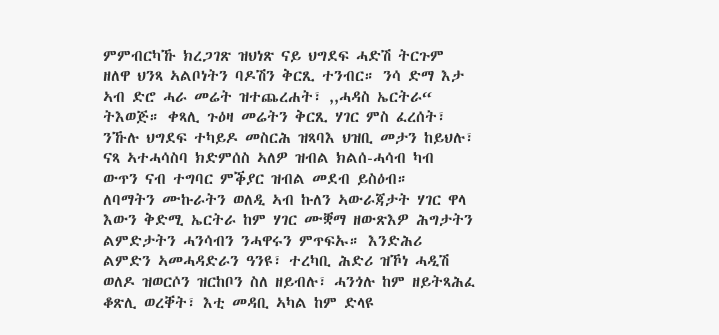ምምብርካኹ ክረጋገጽ ዝህነጽ ናይ ህግደፍ ሓድሽ ትርጉም ዘለዋ ህንጻ ኣልቦነትን ባዶሽን ቅርጺ ተንብር። ንሳ ድማ እታ ኣብ ድሮ ሓራ መሬት ዝተጨረሐት፣ ,,ሓዳስ ኤርትራ“ ትእወጅ። ቀጻሊ ጉዕዛ መሬትን ቅርጺ ሃገር ምስ ፈረሰት፣ ንኹሉ ህግደፍ ተካይዶ መስርሕ ዝጻባእ ህዝቢ መታን ከይህሉ፣ ናጻ ኣተሓሳስባ ክድምሰስ ኣለዎ ዝብል ክልሰ-ሓሳብ ካብ ውጥን ናብ ተግባር ምቕያር ዝብል መደብ ይስዕብ።
ለባማትን ሙኩራትን ወለዲ ኣብ ኩለን ኣውራጃታት ሃገር ዋላ እውን ቅድሚ ኤርትራ ከም ሃገር ሙቛማ ዘውጽእዎ ሕግታትን ልምድታትን ሓንሳብን ንሓዋሩን ምጥፍኡ። እንድሕሪ ልምድን ኣመሓዳድራን ዓንዩ፣ ተረካቢ ሕድሪ ዝኾነ ሓዲሽ ወለዶ ዝወርሶን ዝርከቦን ስለ ዘይብሉ፣ ሓንጎሉ ከም ዘይትጻሕፈ ቆጽሊ ወረቐት፣ እቲ መዳቢ ኣካል ከም ድላዩ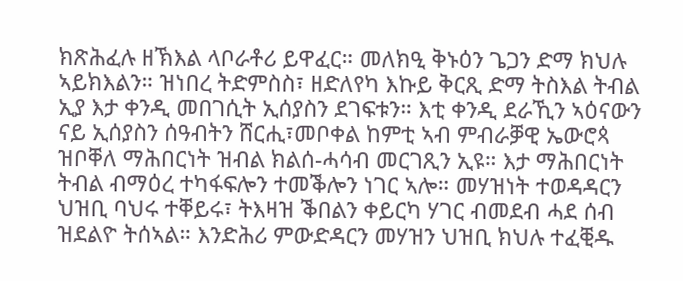ክጽሕፈሉ ዘኽእል ላቦራቶሪ ይዋፈር። መለክዒ ቅኑዕን ጌጋን ድማ ክህሉ ኣይክእልን። ዝነበረ ትድምስስ፣ ዘድለየካ እኩይ ቅርጺ ድማ ትስእል ትብል ኢያ እታ ቀንዲ መበገሲት ኢሰያስን ደገፍቱን። እቲ ቀንዲ ደራኺን ኣዕናውን ናይ ኢሰያስን ሰዓብትን ሸርሒ፣መቦቀል ከምቲ ኣብ ምብራቓዊ ኤውሮጳ ዝቦቐለ ማሕበርነት ዝብል ክልሰ-ሓሳብ መርገጺን ኢዩ። እታ ማሕበርነት ትብል ብማዕረ ተካፋፍሎን ተመቕሎን ነገር ኣሎ። መሃዝነት ተወዳዳርን ህዝቢ ባህሩ ተቐይሩ፣ ትእዛዝ ቕበልን ቀይርካ ሃገር ብመደብ ሓደ ሰብ ዝደልዮ ትሰኣል። እንድሕሪ ምውድዳርን መሃዝን ህዝቢ ክህሉ ተፈቒዱ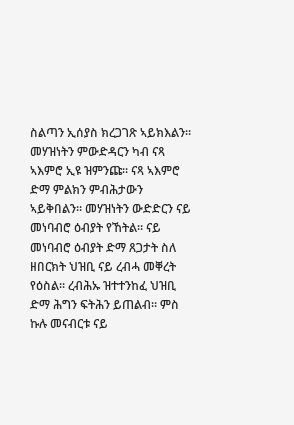ስልጣን ኢሰያስ ክረጋገጽ ኣይክእልን። መሃዝነትን ምውድዳርን ካብ ናጻ ኣእምሮ ኢዩ ዝምንጩ። ናጻ ኣእምሮ ድማ ምልክን ምብሕታውን ኣይቅበልን። መሃዝነትን ውድድርን ናይ መነባብሮ ዕብያት የኸትል። ናይ መነባብሮ ዕብያት ድማ ጸጋታት ስለ ዘበርክት ህዝቢ ናይ ረብሓ መቐረት የዕስል። ረብሕኡ ዝተተንከፈ ህዝቢ ድማ ሕግን ፍትሕን ይጠልብ። ምስ ኩሉ መናብርቱ ናይ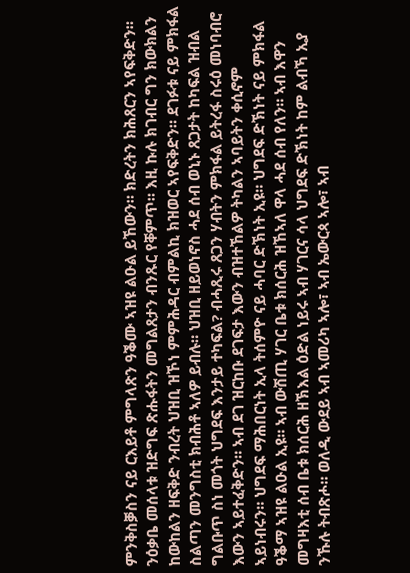ምንቅስቓስን ናይ ርእይቶ ምግላጽን ዓቕሙ ኣዝዩ ልዑል ይኸውን። ክድረትን ክሕጸርን ኣየፍቅድን። ንዕቃቤ መሰላቱ ዝድግፍ ጽሑፋትን መግልጸታን ብንጹር የቐምጥ። እዚ ኩሉ ክገብር ግን ክውክልን ከውከልን ዘፍቅድ ንብረት ህዝቢ ዝኾነ ምምሕዳር ብምልኪ ክዝወር ኣየፍቅድን። ደገፉቱ ናይ ምክፋል ስልጣን መንግስቲ ክብሕቶ ኣለዎ ይብሉ። ህዝቢ ዘይወነኖስ ሓደ ሰብ ወኒኑ ጸጋታት ከካፍል ዝብል ግልቡጥ ስነ መጎት ህግደፍ እንታይ ተካፍል? ብሓጺሩ ጸጋን ሃብትን ምክፋል ይትረፋ ስሩዕ መነባብሮ እውን ኣይተፈቅድን። ኣብ ደገ ዝርከቡ ደገፍታ እውን ብዝተኸልዎ ትካልን ኣባይትን ቀሲኖም ኣይነብሩን። ህግደፍ ማሕበርነት ኢላ ትሰምዮ ናይ ሓባር ድኽነት ኢዩ። ህግደፍ ድኽነት ናይ ምክፋል ዓቕማ ኣዝዩ ልዑል ኢዩ። ኣብ ውሽጢ ሃገር ቤቱ ክሰርሕ ዝኸኣለ ዋላ ሓደ ሰብ የለን። ኣብ እዋን መግዛእቲ ሰብ ቤቱ ክሰርሕ ዘኽእል ዕድል ነይሩ ኣብ ሃገርና ሳላ ህግደፍ ድኽነት ከም ልብኻ ኢያ ንኹሉ ትብጽሖ። ወለዲ ውደይ ኣብ ኣመሪካ ኣሎ፣ ኣብ ኤውርጳ ኣሎ፣ ኣብ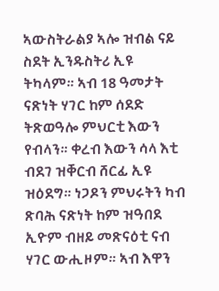ኣውስትራልያ ኣሎ ዝብል ናይ ስደት ኢንዱስትሪ ኢዩ ትካላም። ኣብ 18 ዓመታት ናጽነት ሃገር ከም ሰደድ ትጽወዓሎ ምህርቲ እውን የብላን። ቀረብ እውን ሳላ እቲ ብደገ ዝቐርብ ሸርፊ ኢዩ ዝዕደግ። ነጋዶን ምህሩትን ካብ ጽባሕ ናጽነት ከም ዝዓበደ ኢዮም ብዘይ መጽናዕቲ ናብ ሃገር ውሒዞም። ኣብ እዋን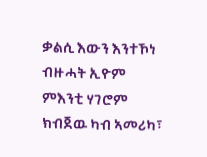ቃልሲ እውን እንተኾነ ብዙሓት ኢዮም ምእንቲ ሃገሮም ክብጀዉ ካብ ኣመሪካ፣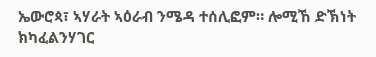ኤውሮጳ፣ ኣሃራት ኣዕራብ ንሜዳ ተሰሊፎም። ሎሚኸ ድኽነት ክካፈልንሃገር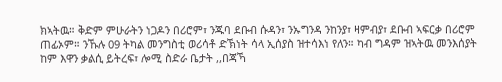ክኣትዉ። ቅድም ምሁራትን ነጋዶን በሪሮም፣ ንጁባ ደቡብ ሱዳን፣ ንኡግንዳ ንከንያ፣ ዛምብያ፣ ደቡብ ኣፍርቃ በሪሮም ጠፊኦም። ንኹሉ 09 ትካል መንግስቲ ወሪሳቶ ድኽነት ሳላ ኢሰያስ ዝተሳእነ የለን። ካብ ግዳም ዝኣትዉ መንእሰያት ከም እዋን ቃልሲ ይትረፍ፣ ሎሚ ስድራ ቤታት ,,በጃኻ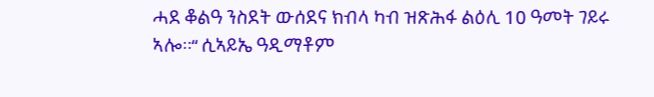ሓደ ቆልዓ ንስደት ውሰደና ክብላ ካብ ዝጽሕፋ ልዕሊ 10 ዓመት ገይሩ ኣሎ።“ ሲኣይኤ ዓዲማቶም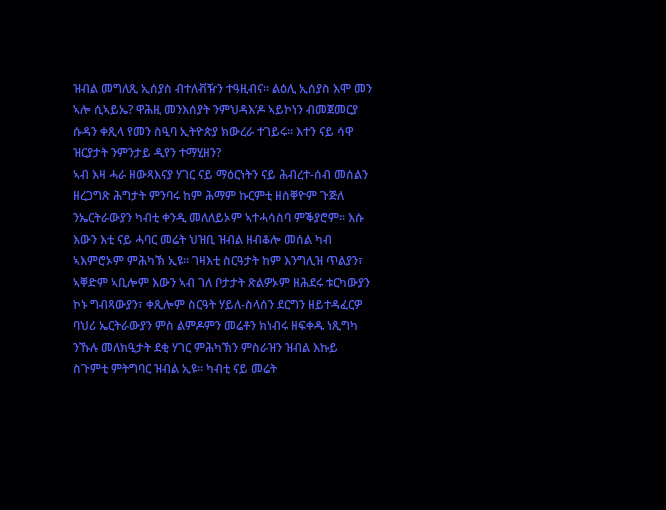ዝብል መግለጺ ኢሰያስ ብተለቭዥን ተዓዚብና። ልዕሊ ኢሰያስ እሞ መን ኣሎ ሲኣይኤ? ዋሕዚ መንእሰያት ንምህዳእ’ዶ ኣይኮነን ብመጀመርያ ሱዳን ቀጺላ የመን ስዒባ ኢትዮጵያ ክውረራ ተገይሩ። እተን ናይ ሳዋ ዝርያታት ንምንታይ ዲየን ተማሂዘን?
ኣብ እዛ ሓራ ዘውጻእናያ ሃገር ናይ ማዕርነትን ናይ ሕብረተ-ሰብ መሰልን ዘረጋግጽ ሕግታት ምንባሩ ከም ሕማም ኩርምቲ ዘሰቐዮም ጉጅለ ንኤርትራውያን ካብቲ ቀንዲ መለለይኦም ኣተሓሳስባ ምቕያሮም። እሱ እውን እቲ ናይ ሓባር መሬት ህዝቢ ዝብል ዘብቆሎ መሰል ካብ ኣእምሮኦም ምሕካኽ ኢዩ። ገዛእቲ ስርዓታት ከም እንግሊዝ ጥልያን፣ ኣቐድም ኣቢሎም እውን ኣብ ገለ ቦታታት ጽልዎኦም ዘሕደሩ ቱርካውያን ኮኑ ግብጻውያን፣ ቀጺሎም ስርዓት ሃይለ-ስላሰን ደርግን ዘይተዳፈርዎ ባህሪ ኤርትራውያን ምስ ልምዶምን መሬቶን ክነብሩ ዘፍቀዱ ነጺግካ ንኹሉ መለክዒታት ደቂ ሃገር ምሕካኽን ምስራዝን ዝብል እኩይ ስጉምቲ ምትግባር ዝብል ኢዩ። ካብቲ ናይ መሬት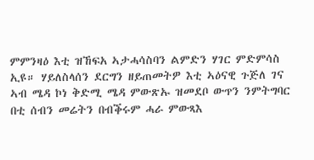ምምንዛዕ እቲ ዝኸፍአ ኣታሓሳስባን ልምድን ሃገር ምድምሳስ ኢዩ። ሃይለስላሰን ደርግን ዘይጠመትዎ እቲ ኣዕናዊ ጉጅለ ገና ኣብ ሜዳ ኮነ ቅድሚ ሜዳ ምውጽኡ ዝመደቦ ውጥን ንምትግባር በቲ ሰብን መሬትን በብቕሩም ሓራ ምውጻእ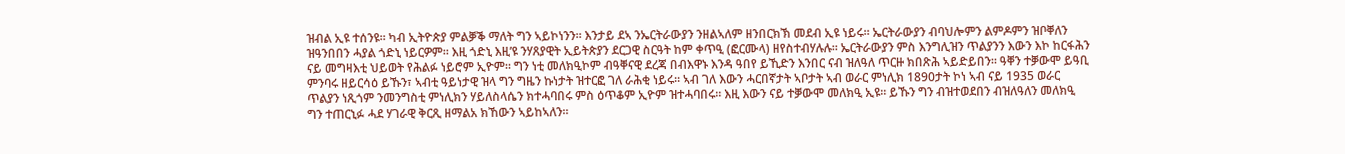ዝብል ኢዩ ተሰንዩ። ካብ ኢትዮጵያ ምልቓቕ ማለት ግን ኣይኮነንን። እንታይ ደኣ ንኤርትራውያን ንዘልኣለም ዘንበርክኽ መደብ ኢዩ ነይሩ። ኤርትራውያን ብባህሎምን ልምዶምን ዝቦቐለን ዝዓንበበን ሓያል ጎድኒ ነይርዎም። እዚ ጎድኒ እዚ’ዩ ንሃጸያዊት ኢይትጵያን ደርጋዊ ስርዓት ከም ቀጥዒ (ፎርሙላ) ዘየስተብሃሉሉ። ኤርትራውያን ምስ እንግሊዝን ጥልያንን እውን እኮ ከርፋሕን ናይ መግዛእቲ ህይወት የሕልፉ ነይሮም ኢዮም። ግን ነቲ መለክዒኮም ብዓቐናዊ ደረጃ በብእዋኑ እንዳ ዓበየ ይኺድን እንበር ናብ ዝለዓለ ጥርዙ ክበጽሕ ኣይድይበን። ዓቐን ተቓውሞ ይዓቢ ምንባሩ ዘይርሳዕ ይኹን፣ ኣብቲ ዓይነታዊ ዝላ ግን ግዜን ኩነታት ዝተርፎ ገለ ራሕቂ ነይሩ። ኣብ ገለ እውን ሓርበኛታት ኣቦታት ኣብ ወራር ምነሊክ 1890ታት ኮነ ኣብ ናይ 1935 ወራር ጥልያን ነጺጎም ንመንግስቲ ምነሊክን ሃይለስላሴን ክተሓባበሩ ምስ ዕጥቆም ኢዮም ዝተሓባበሩ። እዚ እውን ናይ ተቓውሞ መለክዒ ኢዩ። ይኹን ግን ብዝተወደበን ብዝለዓለን መለክዒ ግን ተጠርኒፉ ሓደ ሃገራዊ ቅርጺ ዘማልአ ክኸውን ኣይከኣለን።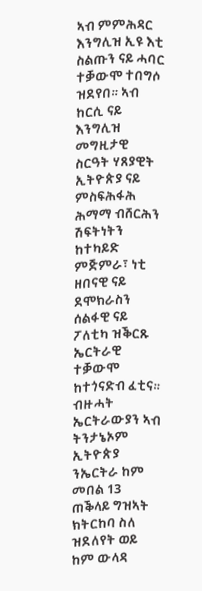ኣብ ምምሕዳር እንግሊዝ ኢዩ እቲ ስልጡን ናይ ሓባር ተቓውሞ ተበግሶ ዝደየበ። ኣብ ከርሲ ናይ እንግሊዝ መግዚታዊ ስርዓት ሃጸያዊት ኢትዮጵያ ናይ ምስፍሕፋሕ ሕማማ ብሸርሕን ሽፍትነትን ከተካይድ ምጅምራ፣ ነቲ ዘበናዊ ናይ ደሞክራስን ሰልፋዊ ናይ ፖለቲካ ዝቕርጹ ኤርትራዊ ተቓውሞ ከተጎናድብ ፈቲና። ብዙሓት ኤርትራውያን ኣብ ትንታኔኦም ኢትዮጵያ ንኤርትራ ከም መበል 13 ጠቕላይ ግዝኣት ክትርከባ ስለ ዝደለየት ወይ ከም ውላዳ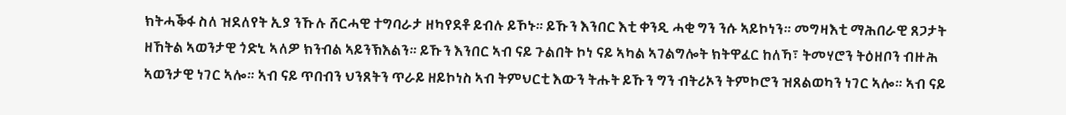ክትሓቕፋ ስለ ዝደለየት ኢያ ንኹሉ ሸርሓዊ ተግባራታ ዘካየደቶ ይብሉ ይኾኑ። ይኹን እንበር እቲ ቀንዲ ሓቂ ግን ንሱ ኣይኮነን። መግዛእቲ ማሕበራዊ ጸጋታት ዘኸትል ኣወንታዊ ጎድኒ ኣለዎ ክንብል ኣይንኽእልን። ይኹን እንበር ኣብ ናይ ጉልበት ኮነ ናይ ኣካል ኣገልግሎት ክትዋፈር ከለኻ፣ ትመሃሮን ትዕዘቦን ብዙሕ ኣወንታዊ ነገር ኣሎ። ኣብ ናይ ጥበብን ህንጸትን ጥራይ ዘይኮነስ ኣብ ትምህርቲ እውን ትሑት ይኹን ግን ብትሪኦን ትምኮሮን ዝጸልወካን ነገር ኣሎ። ኣብ ናይ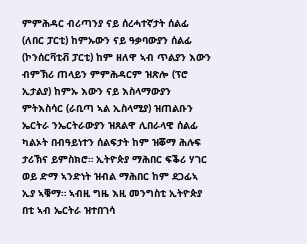ምምሕዳር ብሪጣንያ ናይ ሰረሓተኛታት ሰልፊ (ለበር ፓርቲ) ከምኡውን ናይ ዓቃባውያን ሰልፊ (ኮንሰርቫቲቭ ፓርቲ) ከም ዘለዋ ኣብ ጥልያን እውን ብምኽሪ ጠላይን ምምሕዳርም ዝጽሎ (ፕሮ ኢታልያ) ከምኡ እውን ናይ እስላማውያን ምትእስሳር (ራቢጣ ኣል ኢስላሚያ) ዝጠልቡን ኤርትራ ንኤርትራውያን ዝጸልዋ ሊበራላዊ ሰልፊ ካልኦት በብዓይነተን ሰልፍታት ከም ዝቖማ ሕሉፍ ታሪኽና ይምስክሮ። ኢትዮጵያ ማሕበር ፍቕሪ ሃገር ወይ ድማ ኣንድነት ዝብል ማሕበር ከም ደጋፊኣ ኢያ ኣቑማ። ኣብዚ ግዜ እዚ መንግስቲ ኢትዮጵያ በቲ ኣብ ኤርትራ ዝተበገሳ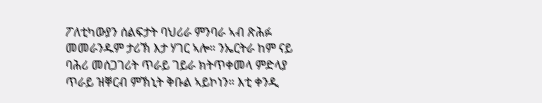ፖለቲካውያን ሰልፍታት ባህሪራ ምንባራ ኣብ ጽሕፉ መመራንዱም ታሪኽ እታ ሃገር ኣሎ። ንኤርትራ ከም ናይ ባሕሪ መሰጋገሪት ጥራይ ገይራ ክትጥቀመላ ምድላያ ጥራይ ዝቐርብ ምኽኒት ቅቡል ኣይኮነን። እቲ ቀንዲ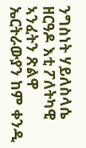ንግስነት ሃይለስላሴ ዘርዓዶ እቲ ፖለትካዊ ኣንፈትን ጽልዋ ኤርትራውያን ከም ቀንዲ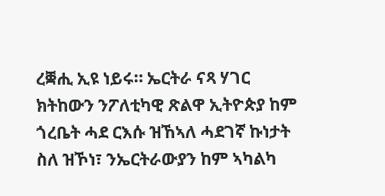ረቛሒ ኢዩ ነይሩ። ኤርትራ ናጻ ሃገር ክትከውን ንፖለቲካዊ ጽልዋ ኢትዮጵያ ከም ጎረቤት ሓደ ርእሱ ዝኸኣለ ሓደገኛ ኩነታት ስለ ዝኾነ፣ ንኤርትራውያን ከም ኣካልካ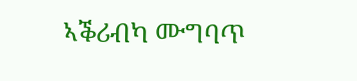ኣቕሪብካ ሙግባጥ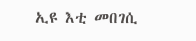ኢዩ እቲ መበገሲ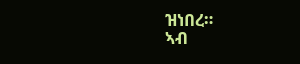ዝነበረ።
ኣብ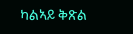ካልኣይ ቅጽል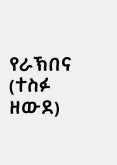የራኽበና (ተስፉ ዘውደ)